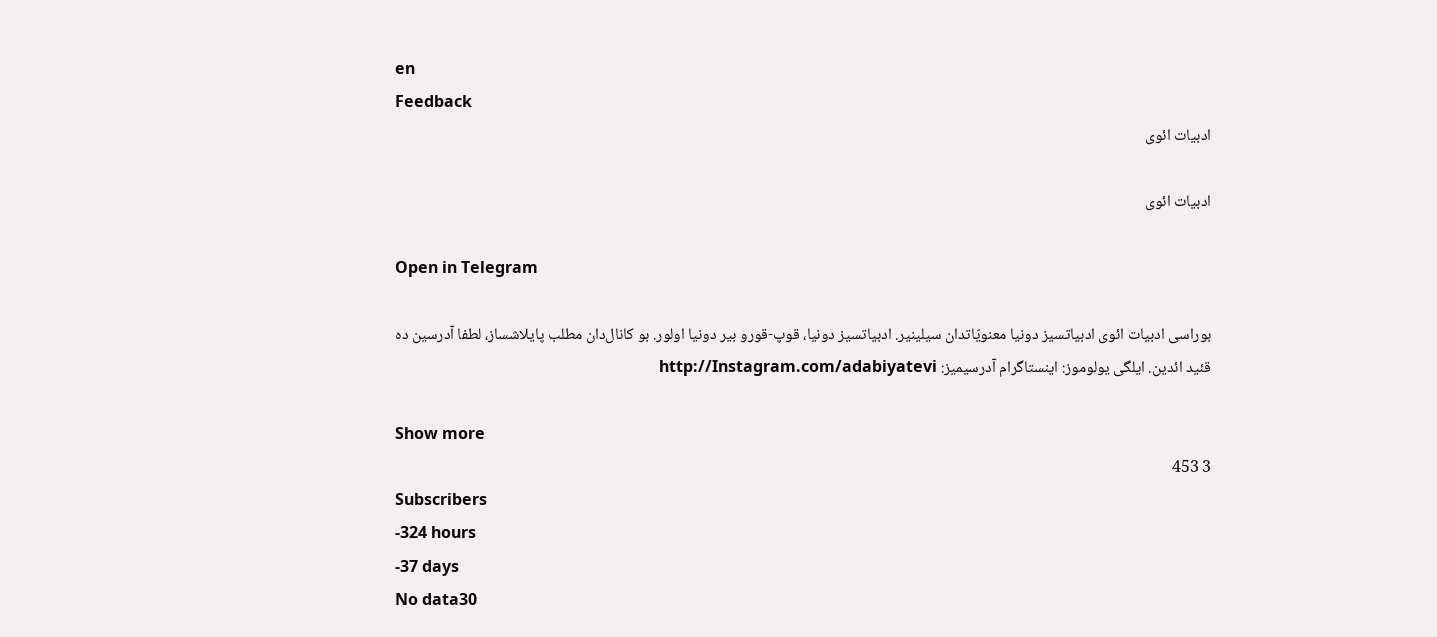en
Feedback
ادبیات ائوی

ادبیات ائوی

Open in Telegram

بوراسی ادبیات ائوی ادبیاتسیز دونیا معنویّاتدان سیلینیر. ادبیاتسیز دونیا، قوپ-قورو بیر دونیا اولور. بو کانال‌دان مطلب پایلاشساز، لطفا آدرسین ده قئید ائدین. ایلگی یولوموز: اینستاگرام آدرسیمیز: http://Instagram.com/adabiyatevi

Show more
3 453
Subscribers
-324 hours
-37 days
No data30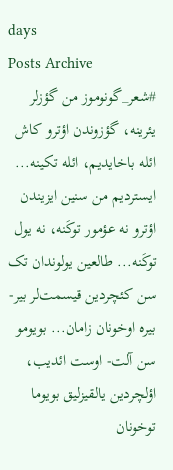days
Posts Archive
#شعر_گونوموز من گؤزلر یئرینه، گؤزوندن اؤترو کاش ائله باخایدیم، ائله تکینه... ایستردیم من سنین ایزیندن اؤترو نه عؤمور توکَنه، نه یول توکَنه... طالعین‌ یولوندان تک سن کئچردین قیسمت‌لر بیر- بیره اوخونان زامان... بویومو سن آلت‌- اوست ائدیب، اؤلچردین یالقیزلیق بویوما توخونان‌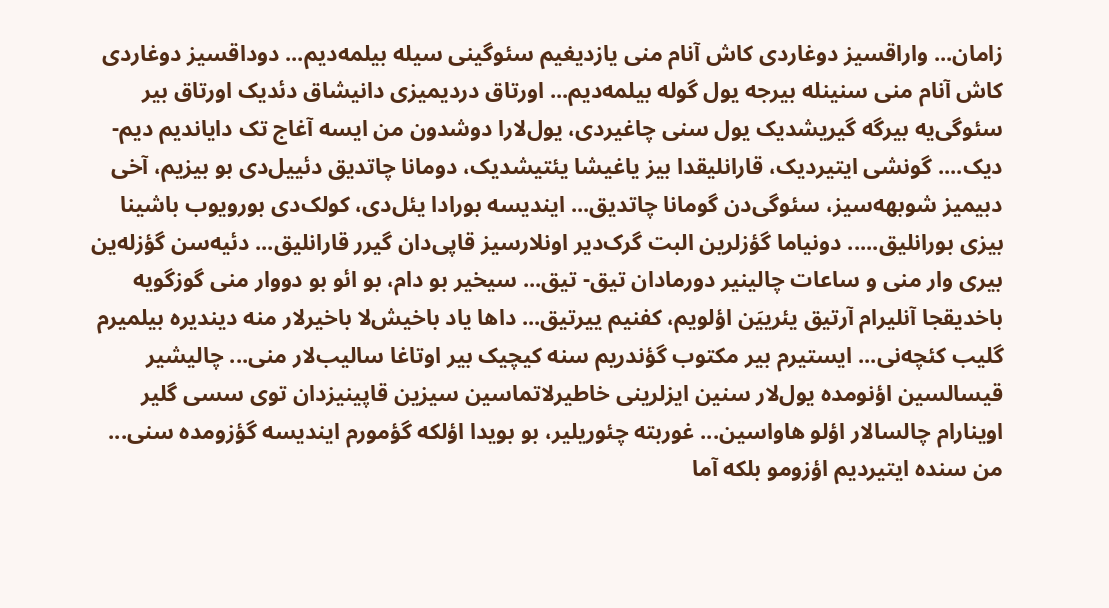زامان... واراقسیز دوغاردی کاش آنام منی یازدیغیم سئوگینی‌ سیله بیلمه‌دیم... دوداقسیز دوغاردی کاش آنام منی سنینله بیرجه یول گوله بیلمه‌دیم... اورتاق دردیمیزی دانیشاق دئدیک‌ اورتاق بیر سئوگی‌یه‌ بیرگه گیریشدیک یول سنی چاغیردی، یول‌لارا دوشدون من ایسه آغاج تک دایاندیم دیم‌- دیک.... گونشی ایتیردیک، قارانلیقدا بیز یاغیشا یئتیشدیک، دومانا‌ چاتدیق دئییل‌دی بو بیزیم، آخی دبیمیز شوبهه‌سیز، سئوگی‌دن گومانا چاتدیق... ایندیسه بورادا یئل‌دی، کولک‌دی بورویوب باشینا بیزی بورانلیق..... دونیاما‌ گؤزلرین البت گرک‌دیر اونلارسیز قاپی‌دان گیرر قارانلیق... دئیه‌سن گؤزله‌ین بیری وار منی و ساعات چالینیر دورمادان تیق- تیق... سیخیر بو دام، بو ائو بو دووار منی گوزگویه باخدیقجا آنلیرام آرتیق یئرییَن‌ اؤلویم، کفنیم‌ ییرتیق... داها یاد باخیش‌لا باخیرلار منه دیندیره بیلمیرم گلیب کئچه‌نی... ایستیرم بیر مکتوب گؤندریم سنه کیچیک بیر اوتاغا سالیب‌لار منی... چالیشیر قیسالسین‌ اؤنومده یول‌لار سنین ایزلرینی خاطیرلاتماسین سیزین قاپینیزدان توی سسی گلیر اوینارام چالسالار اؤلو هاواسین‌... غوربته چئوریلیر، بو بویدا اؤلکه‌ گؤمورم ایندیسه گؤزومده سنی... من سنده ایتیردیم اؤزومو بلکه آما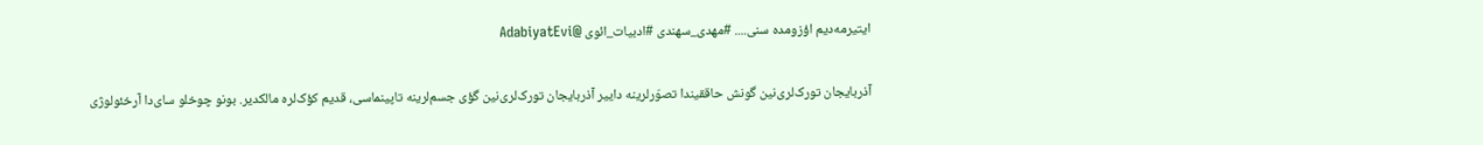ایتیرمه‌دیم اؤزومده سنی.... #مهدی_سهندی #ادبیات_ائوى @AdabiyatEvi

آذربایجان تورک‌لری‌نین گونش حاققیندا تصوّرلرینه داییر آذربایجان تورک‌لری‌نین گؤی جسم‌لرینه تاپینماسی، قدیم کؤک‌لره مالکدیر. بونو چوخلو سای‌دا آرخئولوژی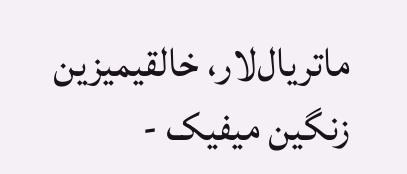ماتریال‌لار، خالقیمیزین زنگین میفیک -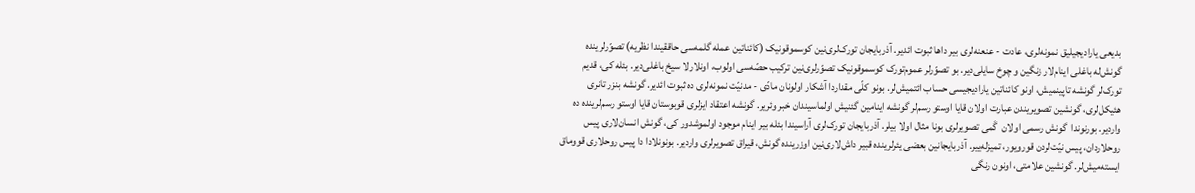بدیعی یارادیجیلیق نمونه‌لری، عادت - عنعنه‌لری بیر داها ثبوت ائدیر. آذربایجان تورک‌لری‌نین کوسموقونیک (کائناتین عمله گلمه‌سی حاققیندا نظریه) تصوّرلرینده گونش‌له باغلی اینام‌لار زنگین و چوخ سایلی‌دیر. بو تصوّرلر عموم‌تورک کوسموقونیک تصوّرلری‌نین ترکیب حصّه‌سی اولوب، اونلارلا سیخ باغلی‌دیر. بئله کی، قدیم تورک‌لر گونشه تاپینمیش، اونو کائناتین یارادیجیسی حساب ائتمیش‌لر. بونو کلّی مقداردا آشکار اولونان مادّی - مدنیّت نمونه‌لری ده ثبوت ائدیر. گونشه بنزر تانری هئیکل‌لری، گونشین تصویریندن عبارت اولان قایا اوستو رسم‌لر گونشه اینامین گئنیش اولماسیندان خبر وئریر. گونشه اعتقاد ایزلری قوبوستان قایا اوستو رسم‌لرینده ده واردیر. بورنوندا  گونش رسمی اولان  گَمی تصویرلری بونا مثال اولا بیلر. آذربایجان تورک‌لری آراسیندا بئله بیر اینام موجود اولموشدور کی، گونش انسان‌لاری پیس روحلاردان، پیس نیّت‌لردن قورویور، تمیزله‌ییر. آذربایجانین بعضی یئرلرینده قبیر داش‌لاری‌نین اوزرینده گونش، قیراق تصویرلری واردیر. بونونلادا دا پیس روحلاری قووماق ایسته‌میش‌لر. گونشین علامتی، اونون رنگی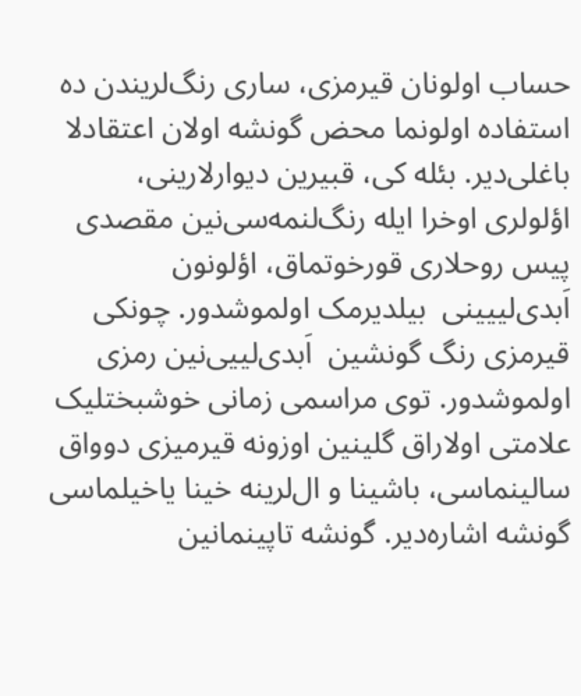حساب اولونان قیرمزی، ساری رنگ‌لریندن ده استفاده اولونما محض گونشه اولان اعتقادلا باغلی‌دیر. بئله کی، قبیرین دیوارلارینی، اؤلولری اوخرا ایله رنگ‌لنمه‌سی‌نین مقصدی پیس روحلاری قورخوتماق، اؤلونون اَبدی‌لییینی  بیلدیرمک اولموشدور. چونکی قیرمزی رنگ گونشین  اَبدی‌لییی‌نین رمزی اولموشدور. توی مراسمی زمانی خوشبختلیک علامتی اولاراق گلینین اوزونه قیرمیزی دوواق سالینماسی، باشینا و ال‌لرینه خینا یاخیلماسی گونشه اشاره‌دیر. گونشه تاپینمانین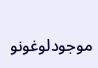موجودلوغونو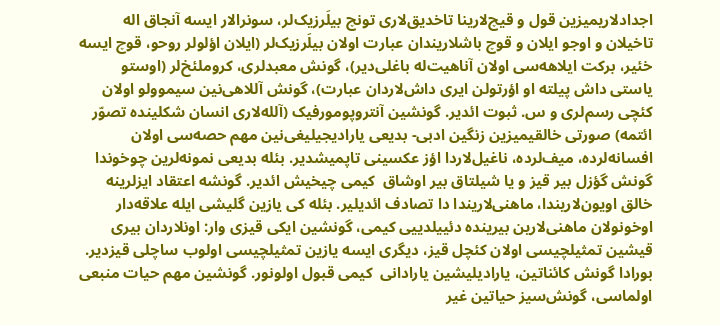اجدادلاریمیزین قول و قیچ‌لارینا تاخدیق‌لاری تونچ بیلَرزیک‌لر، سونرالار ایسه آنجاق اله تاخیلان و اوجو ایلان و قوچ باشلاریندان عبارت اولان بیلَرزیک‌لر (ایلان اؤلولر روحو، قوچ ایسه خئیر، برکت ایلاهه‌سی اولان آناهیت‌له باغلی‌دیر)، گونش معبدلری، کروملئخ‌لر (اوستو یاستی داش پیلته او اؤرتولن ایری داش‌لاردان عبارت)، گونش آللاهی‌نین سیموولو اولان کئچی رسم‌لری و س. ثبوت ائدیر. گونشین آنتروپومورفیک (آلله‌لاری انسان شکلینده تصوّر ائتمه) صورتی خالقیمیزین زنگین ادبی- بدیعی یارادیجیلیغی‌نین مهم حصه‌سی اولان افسانه‌لرده، میف‌لرده، ناغیل‌لاردا اؤز عکسینی تاپمیشدیر. بئله بدیعی نمونه‌لرین چوخوندا گونش گؤزل بیر قیز و یا شیلتاق بیر اوشاق  کیمی چیخیش ائدیر. گونشه اعتقاد ایزلرینه خالق اویون‌لاریندا، ماهنی‌لاریندا دا تصادف ائدیلیر. بئله کی یازین گلیشی ایله علاقه‌دار اوخونولان ماهنی‌لارین بیرینده دئییلدییی کیمی، گونشین ایکی قیزی وار: اونلاردان بیری قیشین تمثیلچیسی اولان کئچل قیز، دیگری ایسه یازین تمثیلچیسی اولوب ساچلی قیزدیر. بورادا گونش کائناتین، یارادیلیشین یارادانی  کیمی قبول اولونور. گونشین مهم حیات منبعی اولماسی، گونش‌سیز حیاتین غیر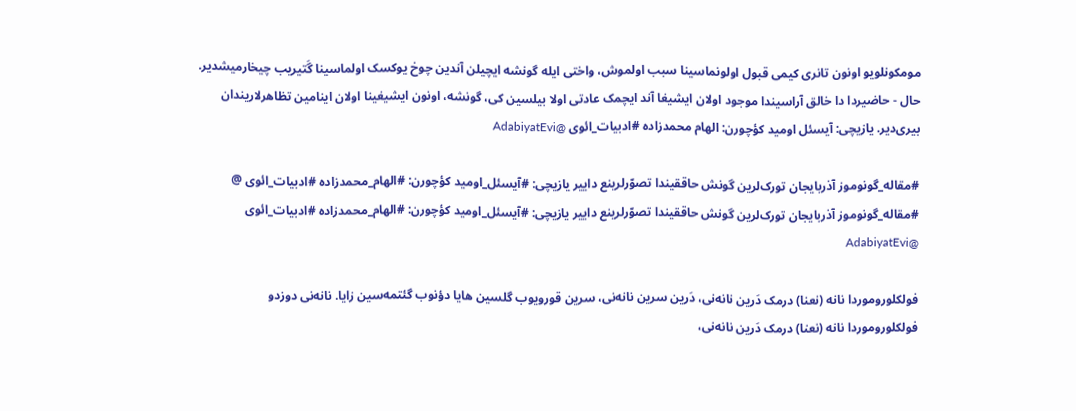مومکونلویو اونون تانری کیمی قبول اولونماسینا سبب اولموش، واختی ایله گونشه ایچیلن آندین چوخ یوکسک اولماسینا گَتیریب چیخارمیشدیر. حال - حاضیردا دا خالق آراسیندا موجود اولان ایشیغا آند ایچمک عادتی اولا بیلسین کی، گونشه، اونون ایشیغینا اولان اینامین تظاهرلاریندان بیری‌دیر. یازیچی: آیسئل اومید کؤچورن: الهام محمدزاده #ادبیات_ائوی @AdabiyatEvi

#مقاله_گونوموز آذربایجان تورک‌لرین گونش حاققیندا تصوّرلرینع داییر یازیچی: #آیسئل_اومید کؤچورن: #الهام_محمدزاده #ادبیات_ائوى @
#مقاله_گونوموز آذربایجان تورک‌لرین گونش حاققیندا تصوّرلرینع داییر یازیچی: #آیسئل_اومید کؤچورن: #الهام_محمدزاده #ادبیات_ائوى @AdabiyatEvi

فولکلوروموردا نانه (نعنا) درمک دَرین نانه‌نی، دَرین سرین نانه‌نی، سرین قورویوب گلسین هایا دؤنوب گئتمه‌سین زایا. نانه‌نی دوزدو
فولکلوروموردا نانه (نعنا) درمک دَرین نانه‌نی،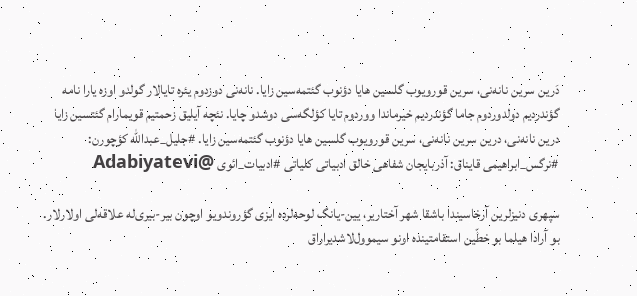دَرین سرین نانه‌نی، سرین قورویوب گلسین هایا دؤنوب گئتمه‌سین زایا. نانه‌نی دوزدوم یئره تایالار گولدو اوزه یارا نامه گؤندردیم دولدوردوم جاما گؤندردیم خیرماندا ووردوم تایا کؤلگه‌سی دوشدو چایا. نئچه آیلیق زحمتیم قویمارام گئتسین زایا درین نانه‌نی، درین سرین نانه‌نی، سرین قورویوب گلسین هایا دؤنوب گئتمه‌سین زایا. #جلیل_عبدالله کؤچورن: #نرگس_ابراهیمی قایناق: آذربایجان شفاهی خالق ادبیاتی کلیاتی #ادبیات_ائوى @Adabiyatevi

سپهری دنیزلرین آرخاسیندا باشقا شهر آختاریر، یین-یانگ لوحه‌لرده ایزی گؤروندویو اوچون بیر-بیری‌له علاقه‌لی اولارلار. بو آرادا هیلما بو خطّین استقامتینده اونو سیموول‌لاشدیراراق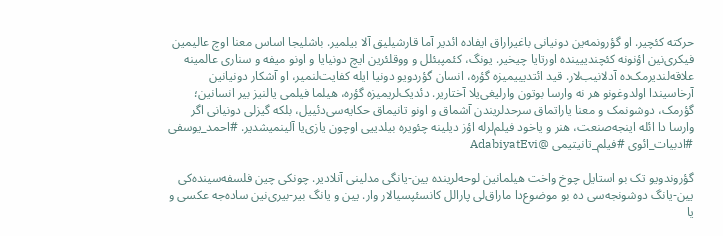حرکته کئچیر. او گؤرونمه‌ین دونیانی باغیراراق ایفاده ائدیر آما قارشیلیق آلا بیلمیر. باشلیجا اساس معنا اوچ عالیمین فیکری‌نین اؤنونه کئچندییینده اورتایا چیخیر. یونگ، کئمپبئلل و ووقلئرین ایچ دونیایا و اونو میفه و سناری عالمینه علاقه‌لندیرمک‌ده آدلانیب‌لار. قید ائتدیییمیزه گؤره، انسان گؤردویو دونیا ایله کفایت‌لنمیر، او آشکار دونیانین آرخاسیندا اولدوغونو هر نه وارسا بوتون وارلیغی‌یلا آختاریر. دئدیک‌لریمیزه گؤره، هیلما فیلمی یالنیز بیر انسانین؛ گؤرمک، دوشونمک و معنا یاراتماق سرحدلریندن آشماق و اونو تانیماق حکایه‌سی‌دئییل، بلکه گیزلی دونیانی اگر وارسا دا ائله اینجه‌صنعت، هنر و یاخود فیلم‌لرله اؤز دیلینه چئویره بیلدییی اوچون یازی‌یا آلینمیشدیر. #احمد_یوسفی #ادبیات_ائوی #فیلم_تانیتیمی @AdabiyatEvi

گؤروندویو تک بو استایل چوخ واخت هیلمانین لوحه‌لرینده یین-یانگی مدلینی آنلادیر. چونکی چین فلسفه‌سینده‌کی یین-یانگ دوشونجه‌سی ده بو موضوع‌دا ماراق‌لی پارالل کانسئپسیالار وار. یین و یانگ بیر-بیری‌نین ساده‌جه عکسی و یا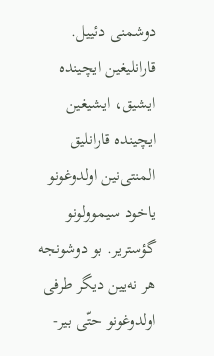دوشمنی دئییل. قارانلیغین ایچینده ایشیق، ایشیغین ایچینده قارانلیق المنتی‌نین اولدوغونو یاخود سیموولونو گؤستریر. بو دوشونجه هر نه‌یین دیگر طرفی اولدوغونو حتّی بیر-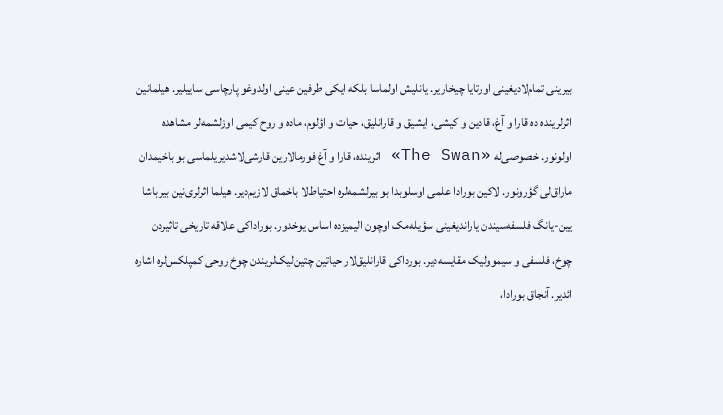بیرینی تمام‌لادیغینی اورتایا چیخاریر. یانلیش اولماسا بلکه ایکی طرفین عینی اولدوغو پارچاسی ساییلیر. هیلمانین اثرلرینده ده قارا و آغ، قادین و کیشی، ایشیق و قارانلیق، حیات و اؤلوم، ماده و روح کیمی اوزلشمه‌لر مشاهده اولونور. خصوصی‌له «The Swan» اثرینده، قارا و آغ فورمالارین قارشی‌لاشدیریلماسی بو باخیمدان ماراق‌لی گؤرونور. لاکین بورادا علمی اوسلوبدا بو بیرلشمه‌لره احتیاط‌لا باخماق لازیم‌دیر. هیلما اثرلری‌نین بیرباشا یین-یانگ فلسفه‌سیندن یاراندیغینی سؤیله‌مک اوچون الیمیزده اساس یوخدور. بوراداکی علاقه تاریخی تاثیردن چوخ، فلسفی و سیموولیک مقایسه‌دیر. بورداکی قارانلیق‌لار حیاتین چتین‌لیک‌لریندن چوخ روحی کمپلکس‌لره اشاره ائدیر. آنجاق بورادا،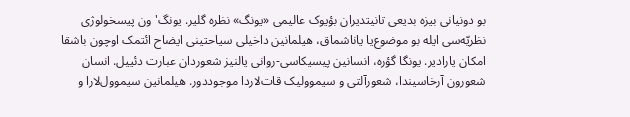بو دونیانی بیزه بدیعی تانیتدیران بؤیوک عالیمی «یونگ» نظره گلیر. یونگ'ون پیسخولوژی نظریّه‌سی ایله بو موضوع‌یا یاناشماق، هیلمانین داخیلی سیاحتینی ایضاح ائتمک اوچون باشقا امکان یارادیر. یونگا گؤره، انسانین پیسیکاسی-روانی یالنیز شعوردان عبارت دئییل. انسان شعورون آرخاسیندا، شعورآلتی و سیموولیک قات‌لاردا موجوددور. هیلمانین سیموول‌لارا و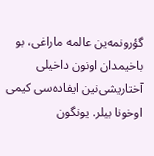گؤرونمه‌ین عالمه ماراغی، بو باخیمدان اونون داخیلی آختاریشی‌نین ایفاده‌سی کیمی اوخونا بیلر. یونگون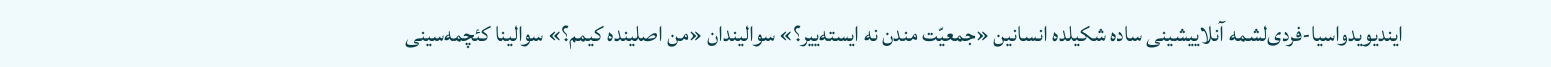ایندیویدواسیا-فردی‌لشمه آنلاییشینی ساده شکیلده انسانین «جمعیّت مندن نه ایسته‌ییر؟» سوالیندان «من اصلینده کیمم؟» سوالینا کئچمه‌سینی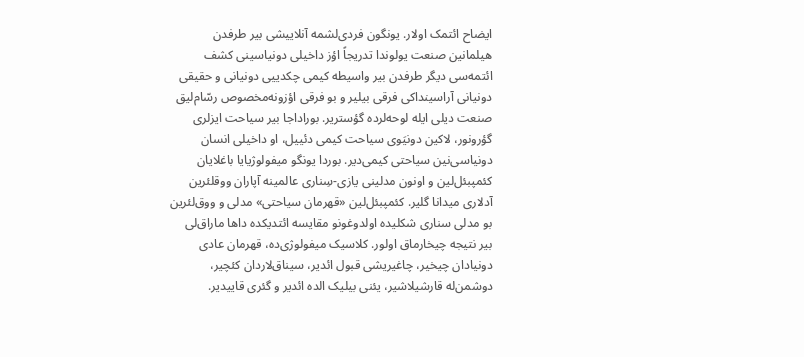ایضاح ائتمک اولار. یونگون فردی‌لشمه آنلاییشی بیر طرفدن هیلمانین صنعت یولوندا تدریجاً اؤز داخیلی دونیاسینی کشف ائتمه‌سی دیگر طرفدن بیر واسیطه‌ کیمی چکدییی دونیانی و حقیقی دونیانی آراسینداکی فرقی بیلیر و بو فرقی اؤزونه‌مخصوص رسّام‌لیق صنعت دیلی ایله لوحه‌لرده گؤستریر. بوراداجا بیر سیاحت ایزلری گؤرونور، لاکین دونیَوی سیاحت کیمی دئییل، او داخیلی انسان دونیاسی‌نین سیاحتی کیمی‌دیر. بوردا یونگو میفولوژیایا باغلایان کئمپبئل‌لین و اونون مدلینی‌ یازی-سِناری عالمینه آپاران ووقلئرین آدلاری میدانا گلیر. کئمپبئل‌لین «قهرمان سیاحتی» مدلی و ووق‌لئرین بو مدلی سناری شکلیده اولدوغونو مقایسه ائتدیکده داها ماراق‌لی بیر نتیجه چیخارماق اولور. کلاسیک میفولوژی‌ده، قهرمان عادی دونیادان چیخیر، چاغیریشی قبول ائدیر، سیناق‌لاردان کئچیر، دوشمن‌له قارشیلاشیر، یئنی بیلیک الده ائدیر و گئری قاییدیر.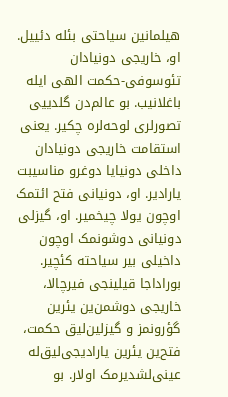هیلمانین سیاحتی بئله دئییل. او، خاریجی دونیادان تئوسوفی-حکمت الهی ایله باغلانیب. بو عالم‌دن گلدییی تصورلری لوحه‌لره چکیر. یعنی استقامت خاریجی دونیادان داخلی دونیایا دوغرو مناسیبت یارادیر. او، دونیانی فتح ائتمک اوچون یولا چیخمیر. او، گیزلی دونیانی دوشونمک اوچون داخیلی بیر سیاحته کئچیر. بوراداجا قیلینجی فیرچالا، خاریجی دوشمن‌ین یئرین گؤرونمز و گیزلین‌لیق‌ حکمت، فتح‌ین یئرین یارادیجی‌لیق‌له عینی‌لشدیرمک اولار. بو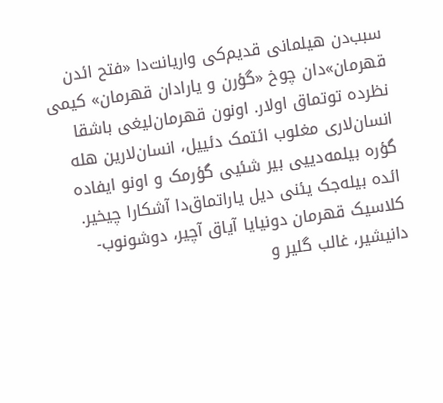سبب‌دن هیلمانی قدیم‌کی واریانت‌دا «فتح ائدن قهرمان»دان چوخ «گؤرن و یارادان قهرمان» کیمی نظرده توتماق اولار. اونون قهرمان‌لیغی باشقا انسان‌لاری مغلوب ائتمک دئییل، انسان‌لارین هله گؤره بیلمه‌دییی بیر شئیی گؤرمک و اونو ایفاده ائده بیله‌جک یئنی دیل یاراتماق‌دا آشکارا چیخیر. کلاسیک قهرمان دونیایا آیاق آچیر، دوشونوب-دانیشیر، غالب گلیر و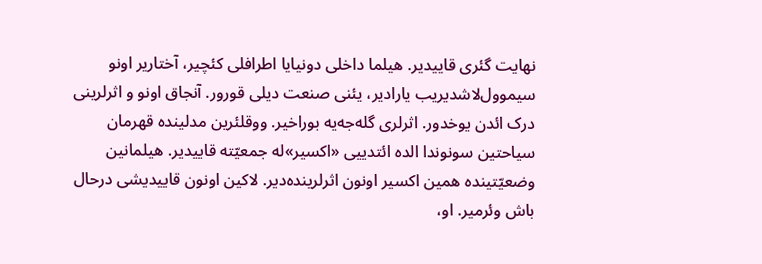نهایت گئری قاییدیر. هیلما داخلی دونیایا اطرافلی کئچیر، آختاریر اونو سیموول‌لاشدیریب یارادیر، یئنی صنعت دیلی قورور. آنجاق اونو و اثرلرینی درک ائدن یوخدور. اثرلری گله‌جه‌یه بوراخیر. ووقلئرین مدلینده قهرمان سیاحتین سونوندا الده ائتدییی «اکسیر»له جمعیّته قاییدیر. هیلمانین وضعیّتینده همین اکسیر اونون اثرلرینده‌دیر. لاکین اونون قاییدیشی درحال باش وئرمیر. او،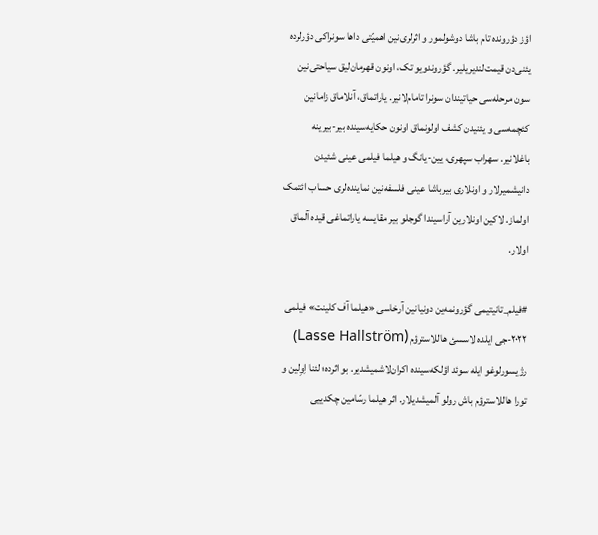اؤز دؤرونده تام باشا دوشولمور و اثرلری‌نین اهمیّتی داها سونراکی دؤرلرده یئنی‌دن قیمت‌لندیریلیر. گؤروندویو تک، اونون قهرمان‌لیق سیاحتی‌نین سون مرحله‌سی حیاتیندان سونرا تامام‌لانیر. یاراتماق، آنلاماق زامانین کئچمه‌سی و یئنیدن کشف اولونماق اونون حکایه‌سینده بیر-بیرینه باغلانیر. سهراب سپهری، یین-یانگ و هیلما فیلمی عینی شئیدن دانیشمیرلار و اونلاری بیرباشا عینی فلسفه‌نین نماینده‌لری حساب ائتمک اولماز. لاکین اونلارین آراسیندا گوجلو بیر مقایسه یاراتماغی قیده آلماق اولار.

#فیلم_تانیتیمی گؤرونمه‌ین دونیانین آرخاسی «هیلما آف کلینت» فیلمی ۲۰۲۲-جی ایلده لاسسئ هاللاسترؤم (Lasse Hallström) رژیسورلوغو ایله سوئد اؤلکه‌سینده اکران‌لاشمیشدیر. بو اثرده؛ لئنا اِوِلین و تورا هاللاسترؤم باش رولو آلمیشدیلار. اثر هیلما رسّامین چکدییی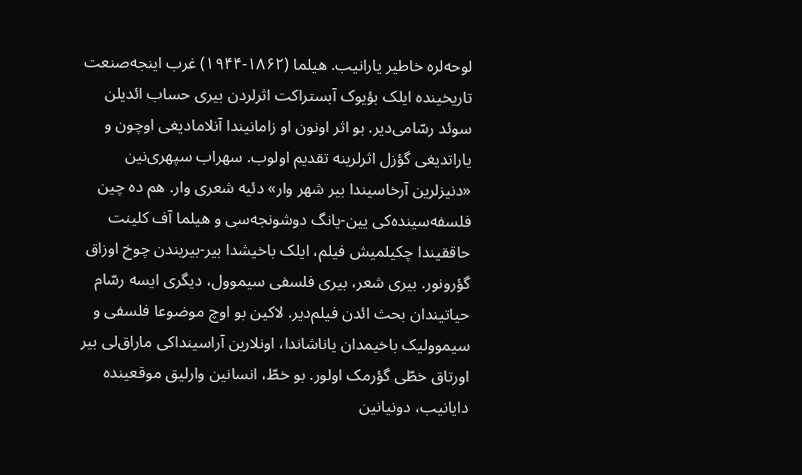لوحه‌لره خاطیر یارانیب. هیلما (۱۸۶۲-۱۹۴۴) غرب اینجه‌صنعت تاریخینده ایلک بؤیوک آبستراکت اثرلردن بیری حساب ائدیلن سوئد رسّامی‌دیر. بو اثر اونون او زامانیندا آنلامادیغی اوچون و یاراتدیغی گؤزل اثرلرینه تقدیم اولوب. سهراب سپهری‌نین «دنیزلرین آرخاسیندا بیر شهر وار» دئیه شعری وار. هم ده چین فلسفه‌سینده‌کی یین-یانگ دوشونجه‌سی و هیلما آف کلینت حاققیندا چکیلمیش فیلم، ایلک باخیشدا بیر-بیریندن چوخ اوزاق گؤرونور. بیری شعر، بیری فلسفی سیموول، دیگری ایسه رسّام حیاتیندان بحث ائدن فیلم‌دیر. لاکین بو اوچ موضوعا فلسفی و سیموولیک باخیمدان یاناشاندا، اونلارین آراسینداکی ماراق‌لی بیر اورتاق خطّی گؤرمک اولور. بو خطّ، انسانین وارلیق موقعینده دایانیب، دونیانین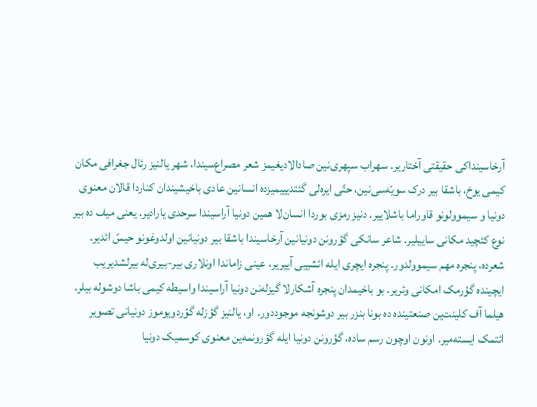آرخاسینداکی حقیقتی آختاریر. سهراب سپهری‌نین صادالادیغیمز شعر مصراع‌سیندا، شهر یالنیز رئال جغرافی مکان کیمی یوخ، باشقا بیر درک سویّه‌سی‌نین، حتّی ایره‌لی گئتدیییمیزده انسانین عادی باخیشیندان کناردا قالان معنوی دونیا و سیموولونو قاوراما باشلاییر. دنیز رمزی بوردا انسان‌لا همین دونیا آراسیندا سرحدی یارادیر. یعنی میف‌ ده بیر نوع کئچید مکانی ساییلیر. شاعر سانکی گؤرونن دونیانین آرخاسیندا باشقا بیر دونیانین اولدوغونو حیسّ ائدیر. شعرده، پنجره‌ مهم سیموولدور. پنجره ایچری ایله ائشییی آییریر، عینی زاماندا اونلاری بیر-بیری‌له بیرلشدیریب ایچینده گؤرمک امکانی وئریر. بو باخیمدان پنجره آشکارلا گیزله‌نن دونیا‌ آراسیندا واسیطه کیمی باشا دوشوله بیلر. هیلما آف کلینت‌ین صنعتینده ده بونا بنزر بیر دوشونجه موجوددور. او، یالنیز گؤزله گؤردویوموز دونیانی تصویر ائتمک ایسته‌میر. اونون اوچون رسم ساده، گؤرونن دونیا ایله گؤرونمه‌ین معنوی کوسمیک دونیا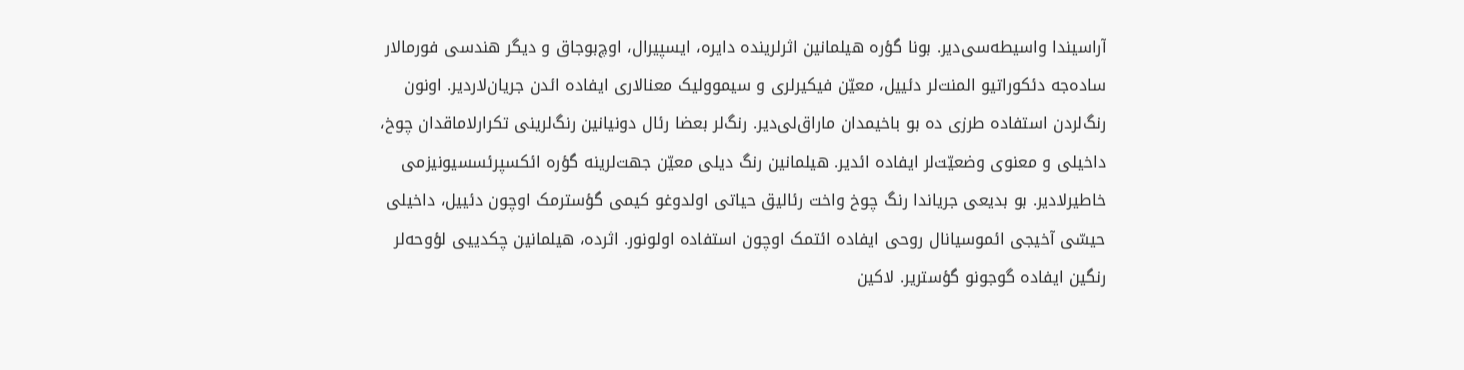آراسیندا واسیطه‌‌سی‌دیر. بونا گؤره هیلمانین اثرلرینده دایره، ایسپیرال، اوچ‌بوجاق و دیگر هندسی فورمالار ساده‌جه دئکوراتیو المنت‌لر دئییل، معیّن فیکیرلری و سیموولیک معنالاری ایفاده ائدن جریان‌لاردیر. اونون رنگ‌لردن استفاده طرزی ده بو باخیمدان ماراق‌لی‌دیر. رنگ‌لر بعضا رئال دونیانین رنگ‌لرینی تکرارلاماقدان چوخ، داخیلی و معنوی وضعیّت‌لر ایفاده ائدیر. هیلمانین رنگ دیلی معیّن جهت‌لرینه گؤره ائکسپرئسسیونیزمی خاطیرلادیر. بو بدیعی جریاندا رنگ چوخ واخت رئالیق حیاتی اولدوغو کیمی گؤسترمک اوچون دئییل، داخیلی حیسّی آخیجی ائموسیانال روحی ایفاده ائتمک اوچون استفاده اولونور. اثرده، هیلمانین چکدییی لؤوحه‌لر رنگین ایفاده گوجونو گؤستریر. لاکین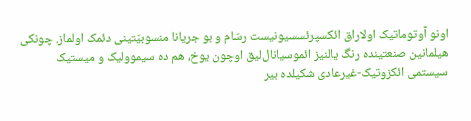اونو آوتوماتیک اولاراق ائکسپرئسسیونیست رسّام و بو جریانا منسوبیّتینی دئمک اولماز. چونکی هیلمانین صنعتینده رنگ یالنیز ائموسیانال‌لیق اوچون یوخ، هم ده سیموولیک و میستیک سیستمی ائکزوتیک-غیرعادی شکیلده بیر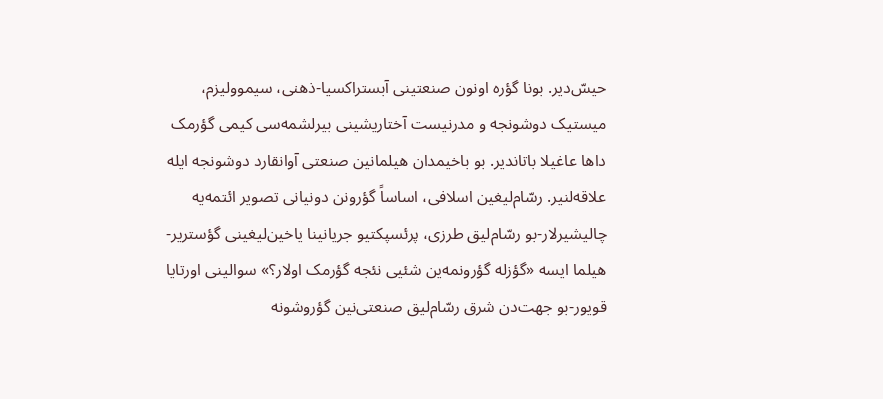حیس‌ّدیر. بونا گؤره اونون صنعتینی آبستراکسیا-ذهنی، سیموولیزم، میستیک دوشونجه و مدرنیست آختاریشینی بیرلشمه‌سی کیمی گؤرمک داها عاغیلا باتاندیر. بو باخیمدان هیلمانین صنعتی آوانقارد دوشونجه ایله علاقه‌لنیر. رسّام‌لیغین اسلافی، اساساً گؤرونن دونیانی تصویر ائتمه‌یه چالیشیرلار-بو رسّام‌لیق طرزی، پرئسپکتیو جریانینا یاخین‌لیغینی گؤستریر-هیلما ایسه «گؤزله گؤرونمه‌ین شئیی نئجه گؤرمک اولار؟» سوالینی اورتایا قویور-بو جهت‌دن شرق رسّام‌لیق صنعتی‌نین گؤروشونه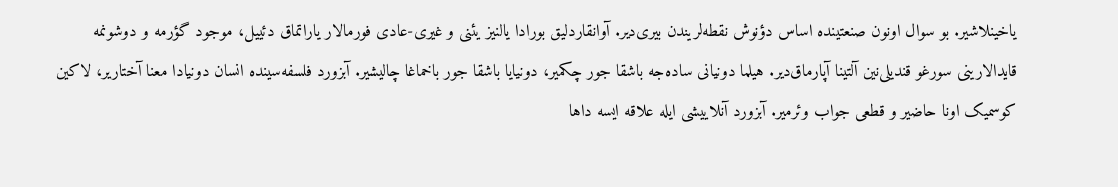یاخینلاشیر. بو سوال اونون صنعتینده اساس دؤنوش نقطه‌لریندن بیری‌دیر. آوانقاردلیق بورادا یالنیز یئنی و غیری-عادی فورمالار یاراتماق دئییل، موجود گؤرمه و دوشونمه قایدالارینی سورغو قندیلی‌نین آلتینا آپارماق‌دیر. هیلما دونیانی ساده‌جه باشقا جور چکمیر، دونیایا باشقا جور باخماغا چالیشیر. آبزورد فلسفه‌سینده انسان دونیادا معنا آختاریر، لاکین کوسمیک اونا حاضیر و قطعی جواب وئرمیر. آبزورد آنلاییشی ایله علاقه ایسه داها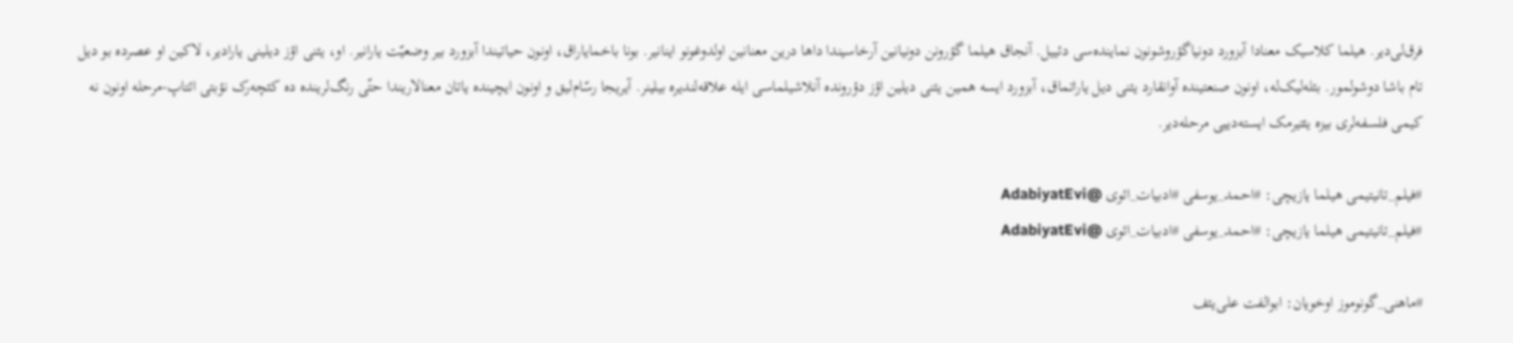فرق‌لی‌دیر. هیلما کلاسیک معنادا آبزورد دونیاگؤروشونون نماینده‌سی دئییل. آنجاق هیلما گؤرونن دونیانین آرخاسیندا داها درین معنانین اولدوغونو اینانیر. بونا باخمایاراق، اونون حیاتیندا آبزورد بیر وضعیّت یارانیر. او، یئنی اؤز دیلینی یارادیر، لاکین او عصرده بو دیل تام باشا دوشولمور. بئله‌لیک‌له، اونون صنعتینده آوانقارد یئنی دیل یاراتماق، آبزورد ایسه همین یئنی دیلین اؤز دؤرونده آنلاشیلماسی ایله علاقه‌لندیره بیلینر. آیریجا رسّام‌لیق و اونون ایچینده یاتان معنالاریندا حتّی رنگ‌لرینده ده کئچه‌رک نؤبتی ائتاپ-مرحله اونون نه‌ کیمی فلسفه‌لری بیزه یئتیرمک ایسته‌دییی مرحله‌دیر.

#فیلم_تانیتیمی هیلما یازیچی: #احمد_یوسفی #ادبیات_ائوی @AdabiyatEvi
#فیلم_تانیتیمی هیلما یازیچی: #احمد_یوسفی #ادبیات_ائوی @AdabiyatEvi

#ماهنی_گونوموز اوخویان: ابوالفت علی‌یئف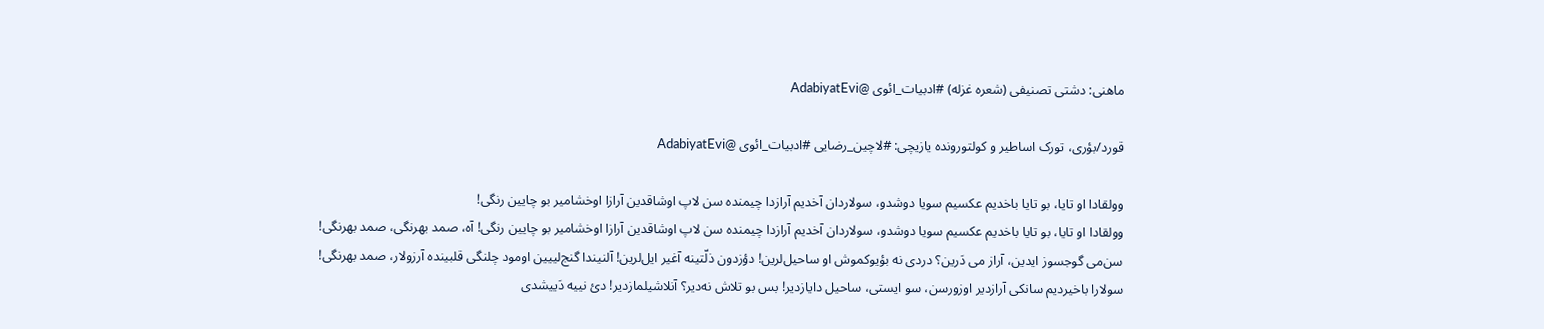ماهنی: دشتی تصنیفی (شعره غزله) #ادبیات_ائوی @AdabiyatEvi

قورد/بؤری، تورک اساطیر و کولتورونده یازیچی: #لاچین_رضایی #ادبیات_ائوى @AdabiyatEvi

وولقادا او تایا، بو تایا باخدیم عکسیم سویا دوشدو، سولاردان آخدیم آرازدا چیمنده سن لاپ اوشاقدین آرازا اوخشامیر بو چایین رنگی!
وولقادا او تایا، بو تایا باخدیم عکسیم سویا دوشدو، سولاردان آخدیم آرازدا چیمنده سن لاپ اوشاقدین آرازا اوخشامیر بو چایین رنگی! آه، صمد بهرنگی، صمد بهرنگی! سن‌‌می گوجسوز ایدین، آراز می دَرین؟ دردی نه بؤیوکموش او ساحیل‌لرین! دؤزدون ذلّتینه آغیر ایل‌لرین! آلنیندا گنج‌لییین اومود چلنگی قلبینده آرزولار، صمد بهرنگی! سولارا باخیردیم سانکی آرازدیر اوزورسن، سو ایستی، ساحیل دایازدیر! بس بو تلاش نه‌دیر؟ آنلاشیلمازدیر! دئ نییه دَییشدی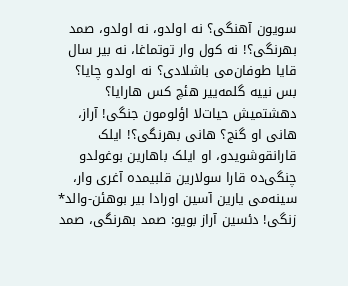سویون آهنگی؟ نه اولدو، نه اولدو، صمد بهرنگی؟! نه کول وار توتماغا، نه بیر سال قایا طوفان‌‌می باشلادی؟ نه اولدو چایا؟ بس نییه گلمه‌ییر هئچ کس هارایا؟ دهشتمیش حیات‌لا اؤلومون جنگی! آراز، هانی او گنج؟ هانی بهرنگی؟! ایلک قارانقوشویدو، او ایلک باهارین بوغولدو چنگی‌ده قارا سولارین قلبیمده آغری وار، سینه‌می یارین آسین اورادا بیر بوهئن-والد* زنگی! دئسین آراز بویو: صمد بهرنگی، صمد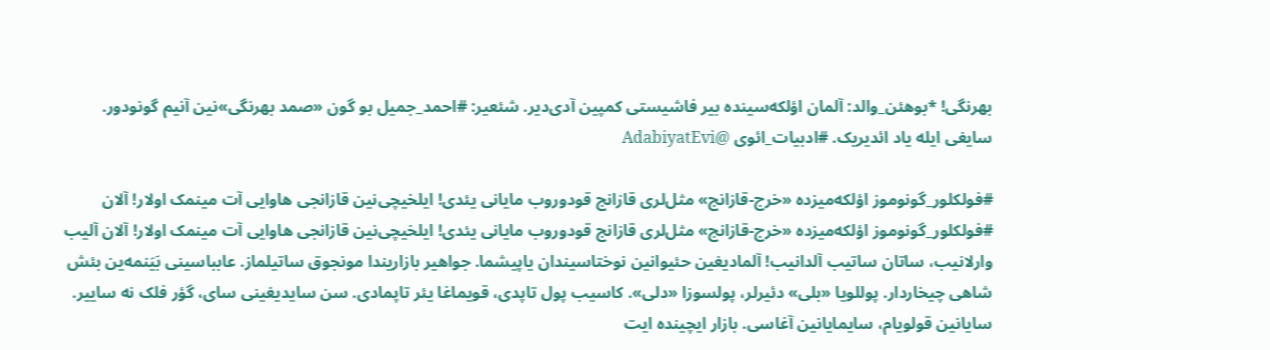بهرنگی! *بوهئن_والد: آلمان اؤلکه‌سینده بیر فاشیستی کمپین آدی‌دیر. شئعیر: #احمد_جمیل بو گون «صمد بهرنگی‌»نین آنیم گونودور. سایغی ایله یاد ائدیریک. #ادبیات_ائوى @AdabiyatEvi

#فولکلور_گونوموز اؤلکه‌میزده «خرج-قازانج» مثل‌لری قازانج قودوروب مایانی یئدی! ایلخیچی‌نین قازانجی هاوایی آت مینمک اولار! آلان
#فولکلور_گونوموز اؤلکه‌میزده «خرج-قازانج» مثل‌لری قازانج قودوروب مایانی یئدی! ایلخیچی‌نین قازانجی هاوایی آت مینمک اولار! آلان آلیب وارلانیب، ساتان ساتیب آلدانیب! آلمادیغین حئیوانین نوختاسیندان یاپیشما. جواهیر بازاریندا مونجوق ساتیلماز. عابباسینی بَیَنمه‌ین بئش شاهی چیخاردار. پوللویا «بلی» دئیرلر، پولسوزا «دلی». کاسیب پول تاپدی، قویماغا یئر تاپمادی. سن سایدیغینی سای، گؤر فلک نه ساییر. سایانین قولویام، سایمایانین آغاسی. بازار ایچینده ایت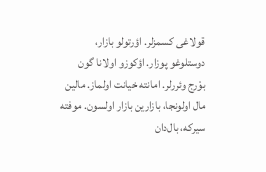قولاغی کسمزلر. اؤرتولو بازار، دوستلوغو پوزار. اؤکوزو اولانا گون بوْرج وئررلر. امانته خیانت اولماز. مالین مال اولونجا، بازارین بازار اولسون. موفته سیرکه، بال‌دان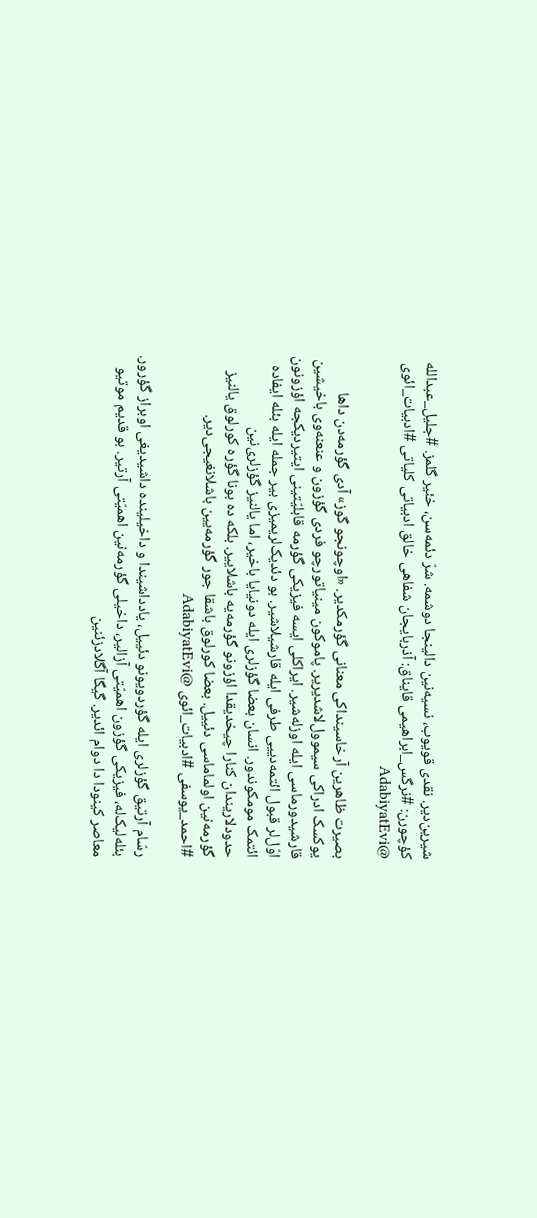شیرین‌دیر. نقدی قویوب، نسیه‌نین دالینجا دوشمه‌. شرّ دئمه‌سن، خئیر گلمز. #جلیل_عبدالله کؤچورن: #نرگس_ابراهیمی قایناق: آذربایجان شفاهی خالق ادبیاتی کلیاتی #ادبیات_ائوى @AdabiyatEvi

بصیرت ظاهرین آرخاسینداکی معنانی گؤرمکدیر. «اوچونجو گوز» آدی گؤرمه‌دن داها یوکسک ادراکی سیموول‌لاشدیریر. پاموکون مینیاتورچو فردی گؤزون و عنعنه‌وی باخیشین قارشیدورماسی ایله اوزله‌شیر. ایراکلی ایسه فیزیکی گؤرمه قابلیّتینی ایتیردیکجه اؤزونون اوّل‌لر قبول ائتمه‌دییی طرفی ایله قارشیلاشیر. بو دئدیک‌لریمیزی بیر جمله ایله بئله ایفاده ائتمک مومکوندور. انسان بعضا گؤزلری ایله دونیایا باخیر، اما یالنیز گؤزلری‌نین حدودلاریندان کنارا چیخدیقدا اؤزونو گؤرمه‌یه باشلاییر. بلکه ده بونا گؤره کورلوق یالنیز گؤرمه‌نین اولماماسی دئییل. بعضا کورلوق باشقا جور گؤرمه‌یین باشلانغیجی‌دیر. #احمد_یوسفی #ادبیات_ائوی @AdabiyatEvi

رسّام آرتیق گؤزلری ایله گؤردویونو دئییل، یادداشیندا و داخیلینده داشیدیغی اوبراز گؤرور. بئله‌لیک‌له، فیزیکی گؤزون اهمیّتی آزالیر، داخیلی گؤرمه‌نین اهمیّتی آرتیر. بو قدیم موتیو معاصر کینودا دا دوام ائدیر. گیگا آگلادزئنین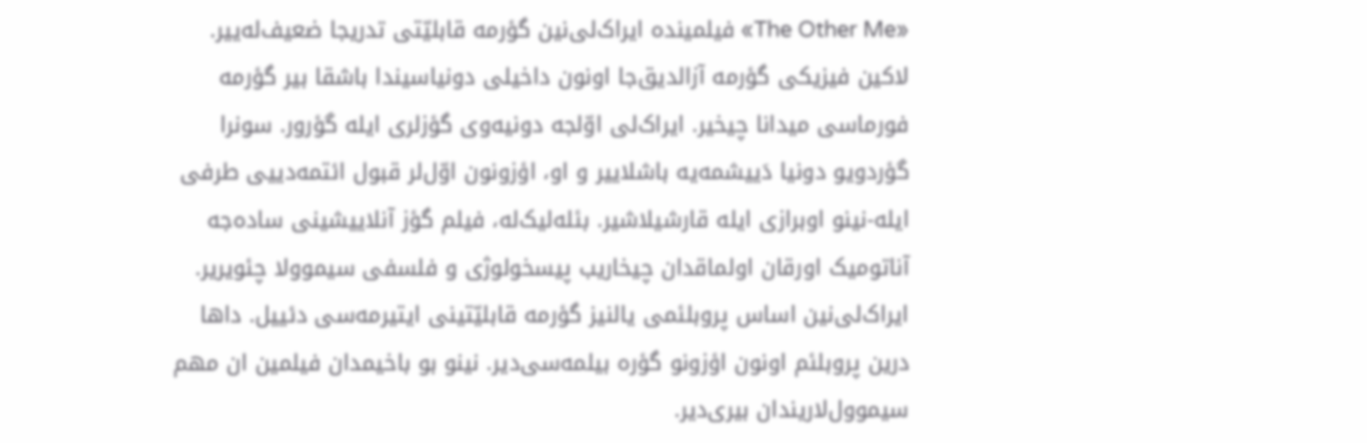«The Other Me» فیلمینده ایراک‌لی‌نین گؤرمه قابلیّتی تدریجا ضعیف‌له‌ییر. لاکین فیزیکی گؤرمه آزالدیق‌جا اونون داخیلی دونیاسیندا باشقا بیر گؤرمه فورماسی میدانا چیخیر. ایراک‌لی اوّلجه دونیه‌وی گؤزلری ایله گؤرور. سونرا گؤردویو دونیا دَییشمه‌یه باشلاییر و او، اؤزونون اوّل‌لر قبول ائتمه‌دییی طرفی ایله-نینو اوبرازی ایله قارشیلاشیر. بئله‌لیک‌له، فیلم گؤز آنلاییشینی ساده‌جه آناتومیک اورقان اولماقدان چیخاریب پیسخولوژی و فلسفی سیموولا چئویریر. ایراک‌لی‌نین اساس پروبلئمی یالنیز گؤرمه قابلیّتینی ایتیرمه‌سی دئییل. داها درین پروبلئم اونون اؤزونو گؤره بیلمه‌سی‌دیر. نینو بو باخیمدان فیلمین ان مهم سیموول‌لاریندان بیری‌دیر.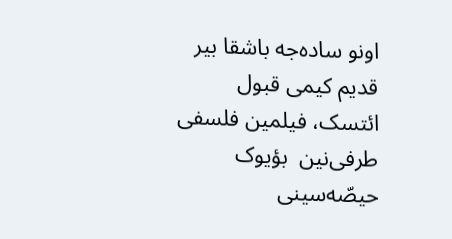اونو ساده‌جه باشقا بیر قدیم کیمی قبول ائتسک، فیلمین فلسفی طرفی‌نین  بؤیوک حیصّه‌سینی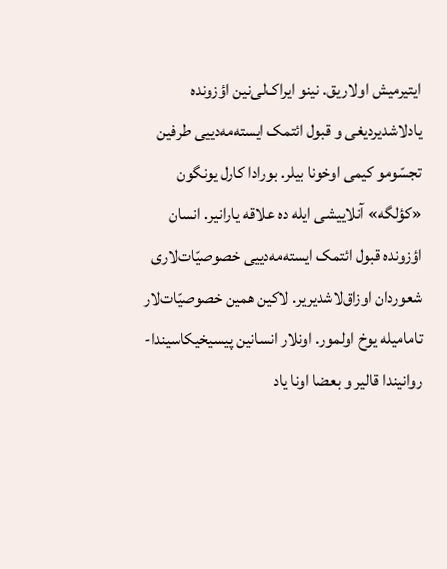ایتیرمیش اولاریق. نینو ایراک‌لی‌نین اؤزونده یادلاشدیردیغی و قبول ائتمک ایسته‌مه‌دییی طرفین تجسّومو کیمی اوخونا بیلر. بورادا کارل یونگون «کؤلگه» آنلاییشی ایله ده علاقه یارانیر. انسان اؤزونده قبول ائتمک ایسته‌مه‌دییی خصوصیّات‌لاری شعوردان اوزاق‌لاشدیریر. لاکین همین خصوصیّات‌لار تامامیله یوخ اولمور. اونلار انسانین پیسیخیکاسیندا-روانیندا قالیر و بعضا اونا یاد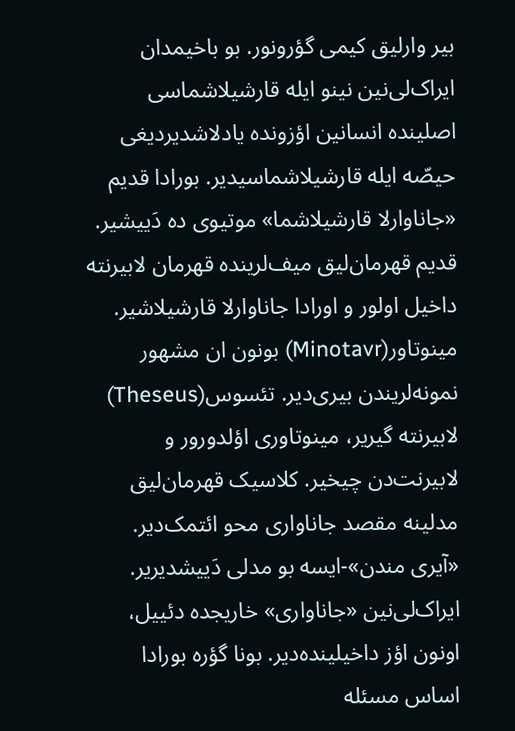بیر وارلیق کیمی گؤرونور. بو باخیمدان ایراک‌لی‌نین نینو ایله قارشیلاشماسی اصلینده انسانین اؤزونده یادلاشدیردیغی حیصّه ایله قارشیلاشماسیدیر. بورادا قدیم «جاناوارلا قارشیلاشما» موتیوی ده دَییشیر. قدیم قهرمان‌لیق میف‌لرینده قهرمان لابیرنته داخیل اولور و اورادا جاناوارلا قارشیلاشیر. مینوتاور(Minotavr) بونون ان مشهور نمونه‌لریندن بیری‌دیر. تئسوس(Theseus) لابیرنته گیریر، مینوتاوری اؤلدورور و لابیرنت‌دن چیخیر. کلاسیک قهرمان‌لیق مدلینه مقصد جاناواری محو ائتمک‌دیر. «آیری مندن»-ایسه بو مدلی دَییشدیریر. ایراک‌لی‌نین «جاناواری» خاریجده دئییل، اونون اؤز داخیلینده‌دیر. بونا گؤره بورادا اساس مسئله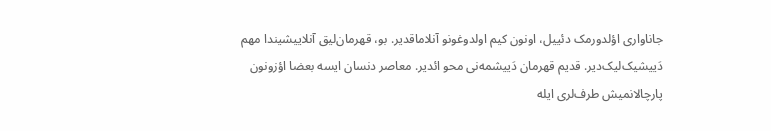جاناواری اؤلدورمک دئییل، اونون کیم اولدوغونو آنلاماقدیر. بو، قهرمان‌لیق آنلاییشیندا مهم دَییشیک‌لیک‌دیر. قدیم قهرمان دَییشمه‌نی محو ائدیر. معاصر دنسان ایسه بعضا اؤزونون پارچالانمیش طرف‌لری ایله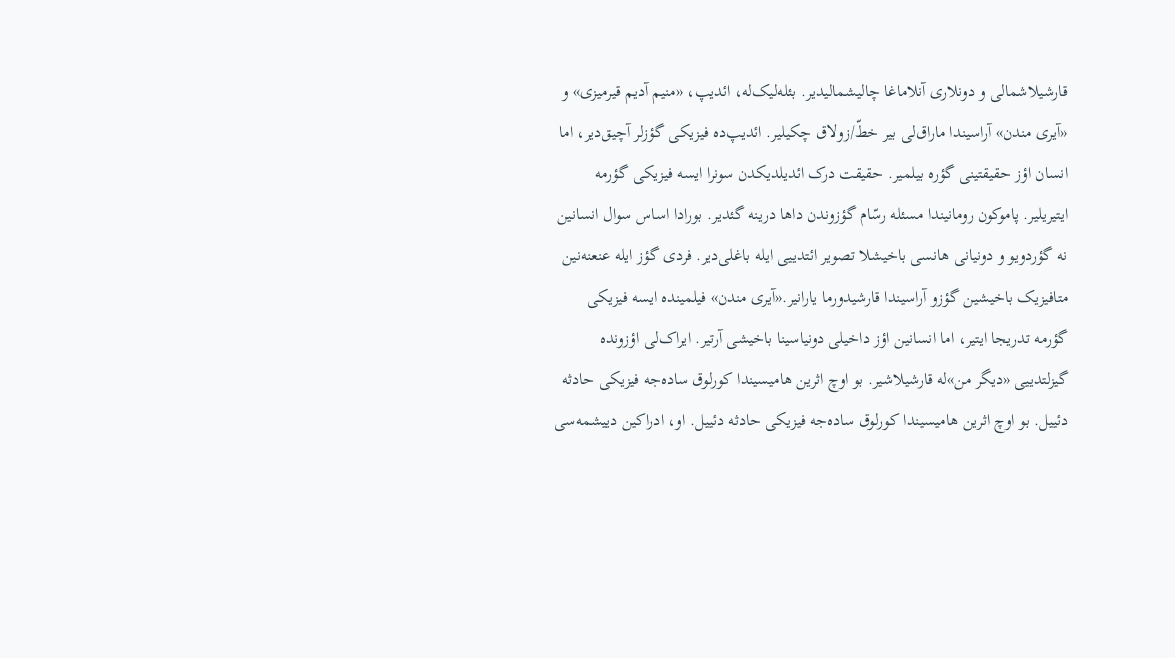قارشیلاشمالی و دونلاری آنلاماغا چالیشمالیدیر. بئله‌لیک‌له، ائدیپ، «منیم آدیم قیرمیزی» و «آیری مندن» آراسیندا ماراق‌لی بیر خطّ/زولاق چکیلیر. ائدیپ‌ده فیزیکی گؤزلر آچیق‌دیر، اما انسان اؤز حقیقتینی گؤره بیلمیر. حقیقت درک ائدیلدیکدن سونرا ایسه فیزیکی گؤرمه ایتیریلیر. پاموکون رومانیندا مسئله رسّام گؤزوندن داها درینه گئدیر. بورادا اساس سوال انسانین نه گؤردویو و دونیانی هانسی باخیشلا تصویر ائتدییی ایله باغلی‌دیر. فردی گؤز ایله عنعنه‌نین متافیزیک باخیشین گؤزو آراسیندا قارشیدورما یارانیر.«آیری مندن» فیلمینده ایسه فیزیکی گؤرمه تدریجا ایتیر، اما انسانین اؤز داخیلی دونیاسینا باخیشی آرتیر. ایراک‌لی اؤزونده گیزلتدییی «دیگر من»له قارشیلاشیر. بو اوچ اثرین هامیسیندا کورلوق ساده‌جه فیزیکی حادثه دئییل. بو اوچ اثرین هامیسیندا کورلوق ساده‌جه فیزیکی حادثه دئییل. او، ادراکین دییشمه‌سی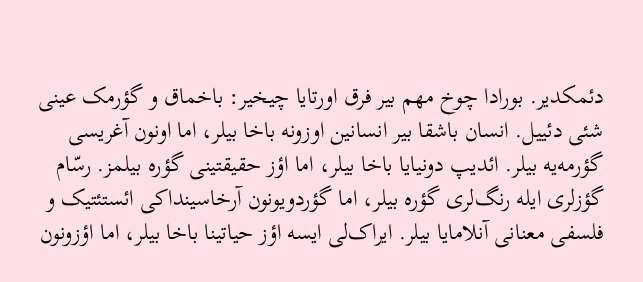دئمکدیر. بورادا چوخ مهم بیر فرق اورتایا چیخیر: باخماق و گؤرمک عینی شئی دئییل. انسان باشقا بیر انسانین اوزونه باخا بیلر، اما اونون آغریسی گؤرمه‌یه بیلر. ائدیپ دونیایا باخا بیلر، اما اؤز حقیقتینی گؤره بیلمز. رسّام گؤزلری ایله رنگ‌لری گؤره بیلر، اما گؤردویونون آرخاسینداکی ائستئتیک و فلسفی معنانی آنلامایا بیلر. ایراک‌لی ایسه اؤز حیاتینا باخا بیلر، اما اؤزونون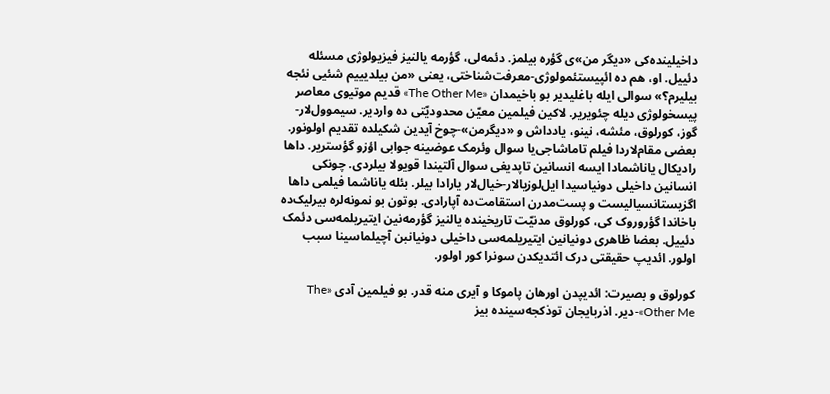داخیلینده‌کی «دیگر من»ی گؤره بیلمز. دئمه‌لی، گؤرمه یالنیز فیزیولوژی مسئله دئییل. او، هم ده ائپیستئمولوژی-معرفت‌شناختی، یعنی «من بیلدیییم شئیی نئجه بیلیرم؟» سوالی ایله باغلیدیر بو باخیمدان «The Other Me» قدیم موتیوی معاصر پیسخولوژی دیله چئویریر. لاکین فیلمین معیّن محدودیّتی ده واردیر. سیموول‌لار-گوز، کورلوق، مئشه، نینو، یادداش و «دیگرمن»-چوخ آیدین شکیلده تقدیم اولونور. بعضی مقام‌لاردا فیلم تاماشاجی‌یا سوال وئرمک عوضینه جوابی اؤزو گؤستریر. داها رادیکال یاناشمادا ایسه انسانین تاپدیغی سوال آلتیندا قویولا بیلردی. چونکی انسانین داخیلی دونیاسیدا ایل‌لوزیالار-خیال‌لار یارادا بیلر. بئله یاناشما فیلمی داها اگزیستانسیالیست و پست‌مدرن استقامت‌ده آپارادی. بوتون بو نمونه‌لره بیرلیک‌ده باخاندا گؤروروک کی، کورلوق مدنیّت تاریخینده یالنیز گؤرمه‌نین ایتیریلمه‌سی دئمک دئییل. بعضا ظاهری دونیانین ایتیریلمه‌سی داخیلی دونیانبن آچیلماسینا سبب اولور. ائدیپ حقیقتی درک ائتدیکدن سونرا کور اولور.

کورلوق و بصیرت: ائدیپدن اورهان پاموکا و آیری منه قدر. بو فیلمین آدی «The Other Me»-دیر. اذربایجان توذکجه‌سینده بیز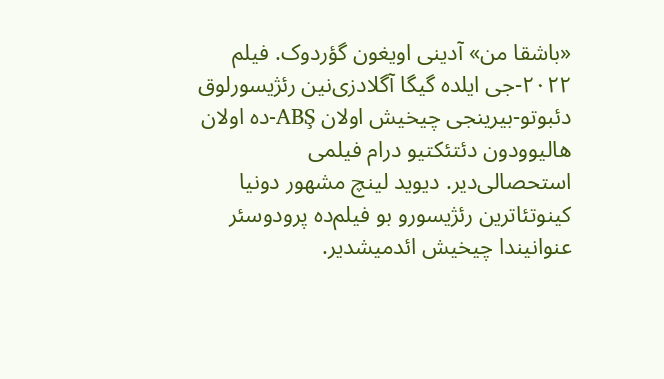«باشقا من» آدینی اویغون گؤردوک. فیلم ۲۰۲۲-جی ایلده گیگا آگلادزی‌نین رئژیسورلوق دئبوتو-بیرینجی چیخیش اولان ABŞ-ده اولان هالیوودون دئتئکتیو درام فیلمی استحصالی‌دیر. دیوید لینچ مشهور دونیا کینوتئاترین رئژیسورو بو فیلم‌ده پرودوسئر عنوانیندا چیخیش ائدمیشدیر.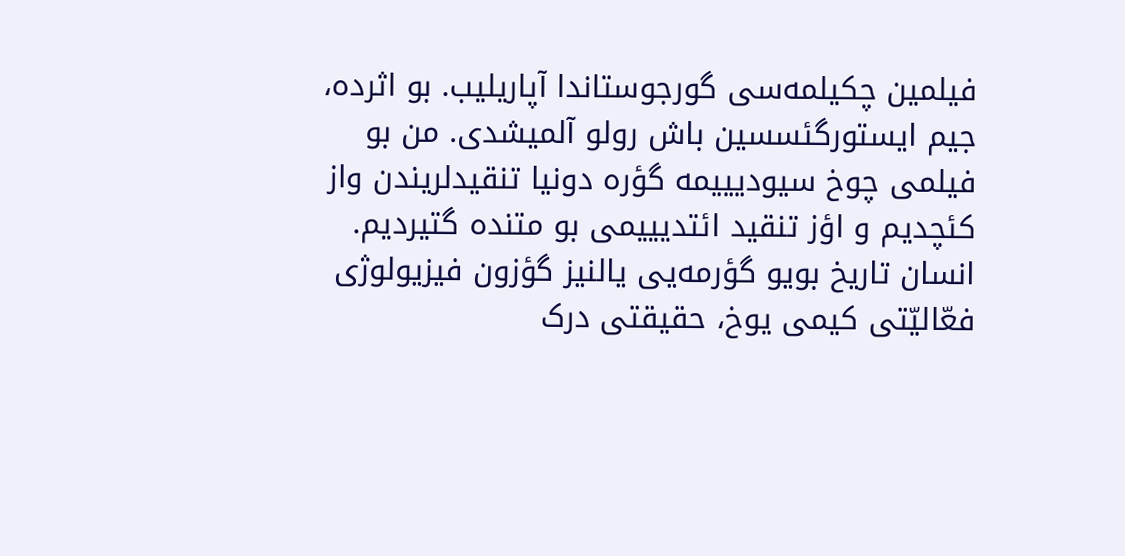فیلمین چکیلمه‌سی گورجوستاندا آپاریلیب. بو اثرده، جیم ایستورگئسسین باش رولو آلمیشدی. من بو فیلمی چوخ سیودیییمه گؤره دونیا تنقیدلریندن واز کئچدیم و اؤز تنقید ائتدیییمی بو متنده گتیردیم. انسان تاریخ بویو گؤرمه‌یی یالنیز گؤزون فیزیولوژی فعّالیّتی کیمی یوخ، حقیقتی درک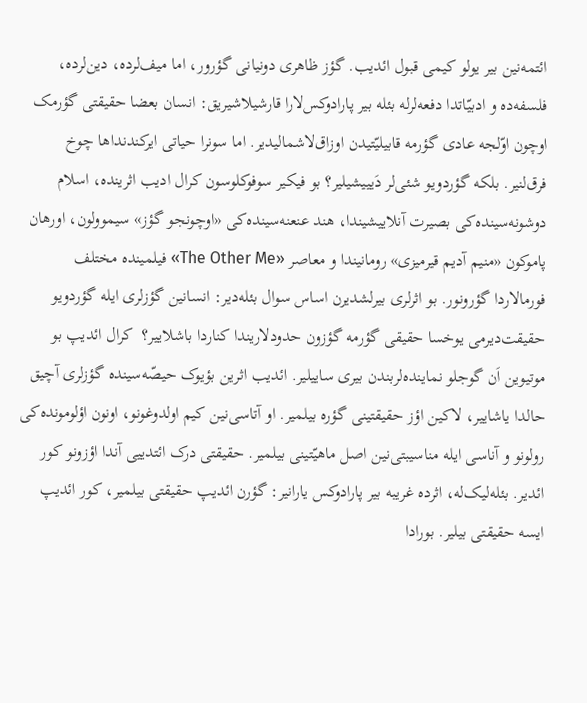ائتمه‌نین بیر یولو کیمی قبول ائدیب. گؤز ظاهری دونیانی گؤرور، اما میف‌لرده، دین‌لرده، فلسفه‌ده و ادبیّاتدا دفعه‌لرله بئله بیر پارادوکس‌لارا قارشیلاشیریق: انسان بعضا حقیقتی گؤرمک اوچون اوّلجه عادی گؤرمه قابیلیّتیدن اوزاق‌لاشمالیدیر. اما سونرا حیاتی ایرکندنداها چوخ فرق‌لنیر. بلکه گؤردویو شئی‌لر دَیییشیلیر؟ بو فیکیر سوفوکلوسون کرال ادیب اثرینده، اسلام دوشونه‌سینده‌کی بصیرت آنلاییشیندا، هند عنعنه‌سینده‌کی «اوچونجو گؤز» سیموولون، اورهان پاموکون «منیم آدیم قیرمیزی» رومانیندا و معاصر «The Other Me» فیلمینده مختلف فورمالاردا گؤرونور. بو اثرلری بیرلشدیرن اساس سوال بئله‌دیر: انسانین گؤزلری ایله گؤردویو حقیقت‌دیرمی یوخسا حقیقی گؤرمه گؤزون حدودلاریندا کناردا باشلاییر؟  کرال ائدیپ بو موتیوین اَن گوجلو نماینده‌لربندن بیری ساییلیر. ائدیب اثرین بؤیوک حیصّه‌سینده گؤزلری آچیق حالدا یاشاییر، لاکین اؤز حقیقتینی گؤره بیلمیر. او آتاسی‌نین کیم اولدوغونو، اونون اؤلومونده‌کی رولونو و آناسی ایله مناسیبتی‌نین اصل ماهیّتینی بیلمیر. حقیقتی درک ائتدییی آندا اؤزونو کور ائدیر. بئله‌لیک‌له، اثرده غریبه بیر پارادوکس یارانیر: گؤرن ائدیپ حقیقتی بیلمیر، کور ائدیپ ایسه حقیقتی بیلیر. بورادا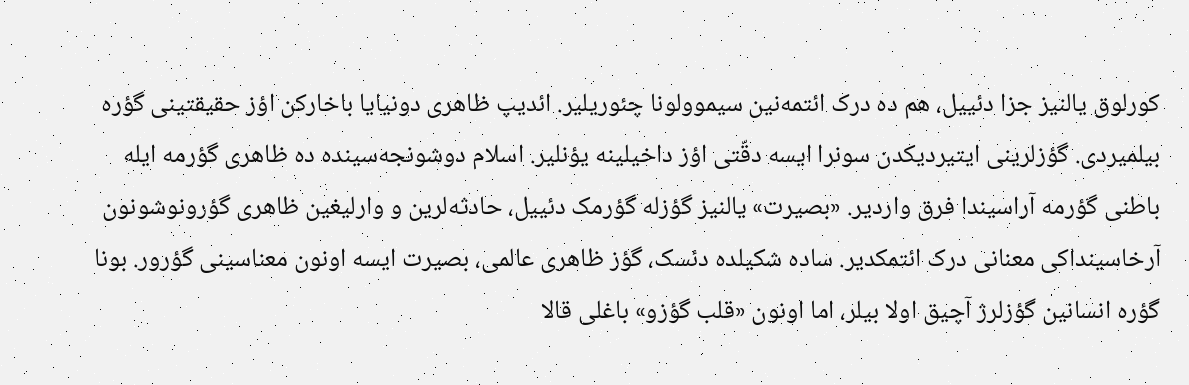کورلوق یالنیز جزا دئییل، هم ده درک ائتمه‌نین سیموولونا چئوریلیر. ائدیپ ظاهری دونیایا باخارکن اؤز حقیقتینی گؤره بیلمیردی. گؤزلرینی ایتیردیکدن سونرا ایسه دقّتی اؤز داخیلینه یؤنلیر. اسلام دوشونجه‌سینده ده ظاهری گؤرمه ایله باطنی گؤرمه آراسیندا فرق واردیر. «بصیرت» یالنیز گؤزله گؤرمک دئییل، حادثه‌لرین و وارلیغین ظاهری گؤرونوشونون آرخاسینداکی معنانی درک ائتمکدیر. ساده شکیلده دئسک، گؤز ظاهری عالمی، بصیرت ایسه اونون معناسینی گؤرور. بونا گؤره انسانین گؤزلرژ آچیق اولا بیلر، اما اونون «قلب گؤزو» باغلی قالا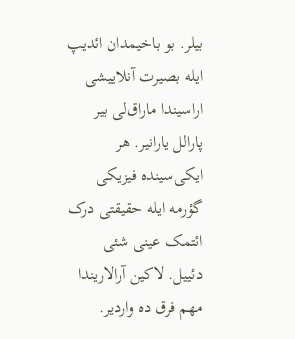بیلر. بو باخیمدان ائدیپ ایله بصیرت آنلاییشی اراسیندا ماراق‌لی بیر پارالل یارانیر. هر ایکی‌سینده فیزیکی گؤرمه ایله حقیقتی درک ائتمک عینی شئی دئییل. لاکین آرالاریندا مهم فرق ده واردیر.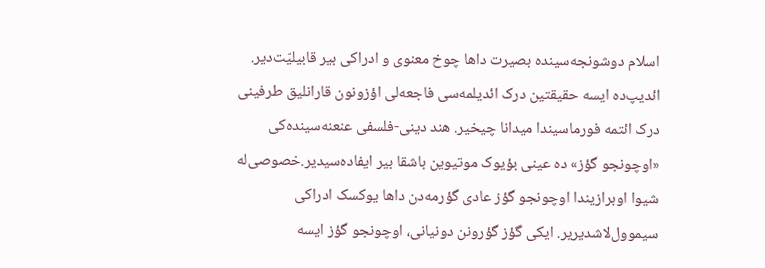اسلام دوشونجه‌سینده بصیرت داها چوخ معنوی و ادراکی بیر قابیلیّت‌دیر. ائدیپ‌ده ایسه حقیقتین درک ائدیلمه‌سی فاجعه‌لی اؤزونون قارانلیق طرفینی درک ائتمه فورماسیندا میدانا چیخیر. هند دینی-فلسفی عنعنه‌سینده‌کی «اوچونجو گؤز» ده عینی بؤیوک موتیوین باشقا بیر ایفاده‌سیدیر.خصوصی‌له شیوا اوبرازیندا اوچونجو گؤز عادی گؤرمه‌دن داها یوکسک ادراکی سیموول‌لاشدیریر. ایکی گؤز گؤرونن دونیانی، اوچونجو گؤز ایسه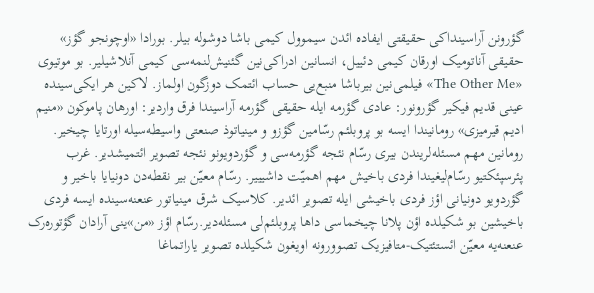گؤرونن آراسینداکی حقیقتی ایفاده ائدن سیموول کیمی باشا دوشوله بیلر. بورادا «اوچونجو گؤز» حقیقی آناتومیک اورقان کیمی دئییل، انسانین ادراکی‌نین گئنیش‌لنمه‌سی کیمی آنلاشیلیر. بو موتیوی «The Other Me» فیلمی‌نین بیرباشا منبع‌یی حساب ائتمک دوزگون اولماز. لاکین هر ایکی‌سینده عینی قدیم فیکیر گؤرونور: عادی گؤرمه ایله حقیقی گؤرمه آراسیندا فرق واردیر: اورهان پاموکون «منیم ادیم قیرمیزی» رومانیندا ایسه بو پروبلئم رسّامین گؤزو و مینیاتوذ صنعتی واسیطه‌سیله اورتایا چیخیر. رومانین مهم مسئله‌لریندن بیری رسّام نئجه گؤرمه‌سی و گؤردویونو نئجه تصویر ائتمیشدیر. غرب پئرسپئکتیو رسّام‌لیغیندا فردی باخیش مهم اهمیّت داشیییر. رسّام معیّن بیر نقطه‌دن دونیایا باخیر و گؤردویو دونیانی اؤز فردی باخیشی ایله تصویر ائدیر. کلاسیک شرق مینیاتور عنعنه‌سینده ایسه فردی باخیشین بو شکیلده اؤن پلانا چیخماسی داها پروبلئم‌لی مسئله‌دیر.رسّام اؤز «من»ینی آرادان گؤتوره‌رک عنعنه‌یه معیّن ائستئتیک-متافیزیک تصوورونه اویغون شکیلده تصویر یاراتماغا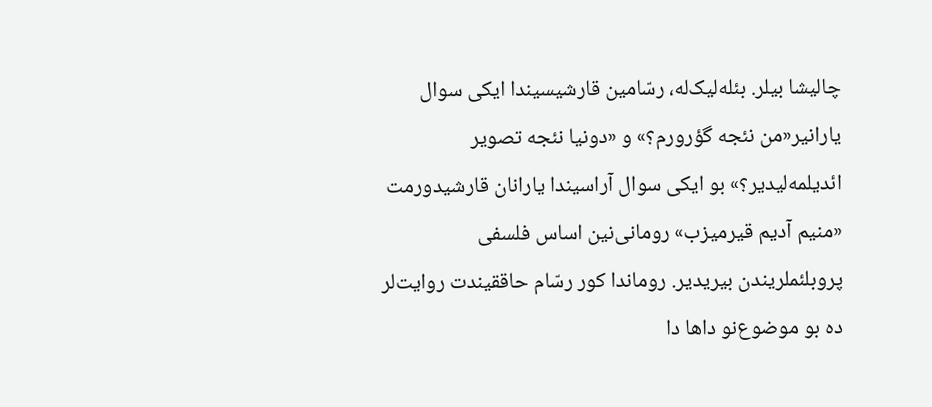چالیشا بیلر. بئله‌لیک‌له، رسّامین قارشیسیندا ایکی سوال یارانیر«من نئجه گؤرورم؟» و «دونیا نئجه تصویر ائدیلمه‌لیدیر؟» بو ایکی سوال آراسیندا یارانان قارشیدورمت «منیم آدیم قیرمیزب» رومانی‌نین اساس فلسفی پروبلئملریندن بیریدیر. روماندا کور رسّام حاققیندت روایت‌لر ده بو موضوع‌نو داها دا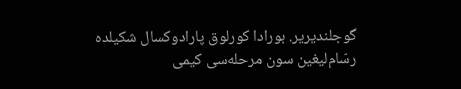گوجلندیریر. بورادا کورلوق پارادوکسال شکیلده رسّام‌لیغین سون مرحله‌سی کیمی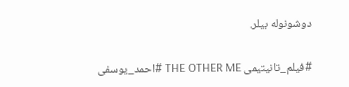دوشونوله بیلر.

#فیلم_تانیتیمی THE OTHER ME #احمد_یوسفی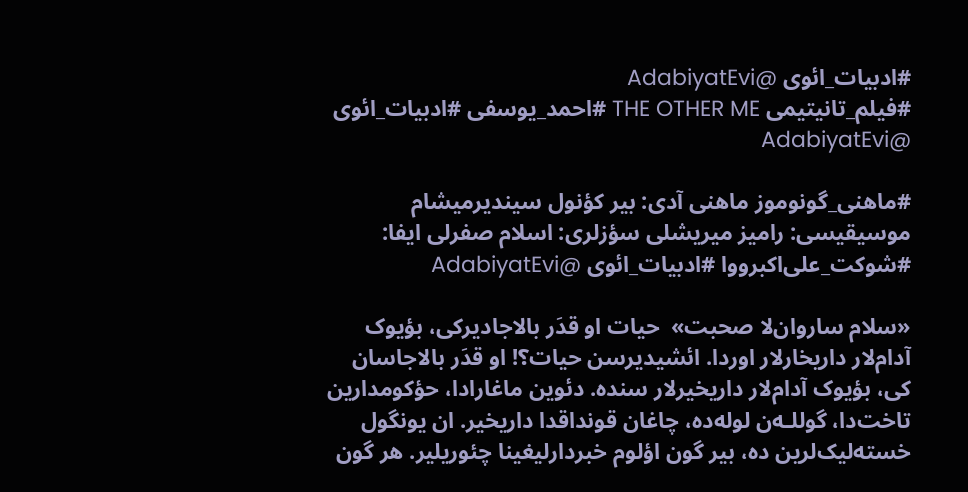#ادبیات_ائوی @AdabiyatEvi
#فیلم_تانیتیمی THE OTHER ME #احمد_یوسفی #ادبیات_ائوی @AdabiyatEvi

#ماهنی_گونوموز ماهنی آدی: بیر کؤنول سیندیرمیشام موسیقیسی: رامیز میریشلی سؤزلری: اسلام صفرلی ایفا: #شوکت_علی‌اکبرووا #ادبیات_ائوى @AdabiyatEvi

«سلام ساروان‌لا صحبت»  حیات او قدَر بالاجادیرکی، بؤیوک آدام‌لار داریخارلار اوردا. ائشیدیرسن حیات؟! او قدَر بالاجاسان کی، بؤیوک آدام‌لار داریخیرلار سنده. دئوین ماغارادا، حؤکومدارین تاخت‌دا، گوللـه‌ن لوله‌ده، چاغان قونداقدا داریخیر. ان یونگول خسته‌لیک‌لرین ده، بیر گون اؤلوم خبردارلیغینا چئوریلیر. هر گون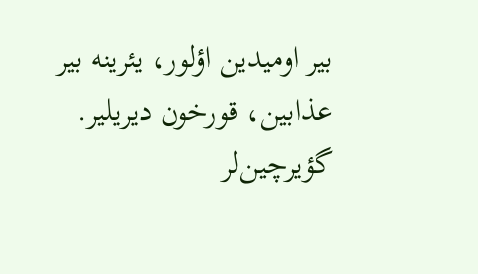بیر اومیدین اؤلور، یئرینه بیر عذابین، قورخون دیریلیر. گؤیرچین‌لر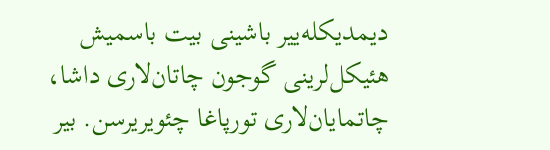دیمدیکله‌ییر باشینی بیت باسمیش هئیکل‌لرینی گوجون چاتان‌لاری داشا، چاتمایان‌لاری تورپاغا چئویریرسن. بیر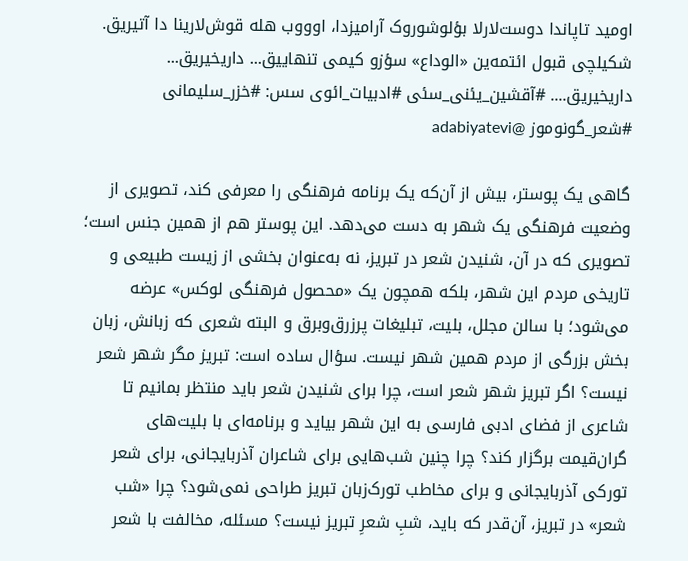اومید تاپاندا دوست‌لارلا بؤلوشوروک آرامیزدا، اوووب هله قوش‌لارینا دا آتیریق. شکیلچی قبول ائتمه‌ین «الوداع» سؤزو کیمی تنهاییق... داریخیریق... داریخیریق.... #آقشین_یئنی_سئی #ادبیات_ائوی سس: #خزر_سلیمانی #شعر_گونوموز @adabiyatevi

گاهی یک پوستر، بیش از آن‌که یک برنامه فرهنگی را معرفی کند، تصویری از وضعیت فرهنگی یک شهر به دست می‌دهد. این پوستر هم از همین جنس است؛ تصویری که در آن، شنیدن شعر در تبریز، نه به‌عنوان بخشی از زیست طبیعی و تاریخی مردم این شهر، بلکه همچون یک «محصول فرهنگی لوکس» عرضه می‌شود؛ با سالن مجلل، بلیت، تبلیغات پرزرق‌وبرق و البته شعری که زبانش، زبان بخش بزرگی از مردم همین شهر نیست. سؤال ساده است: تبریز مگر شهر شعر نیست؟ اگر تبریز شهر شعر است، چرا برای شنیدن شعر باید منتظر بمانیم تا شاعری از فضای ادبی فارسی به این شهر بیاید و برنامه‌ای با بلیت‌های گران‌قیمت برگزار کند؟ چرا چنین شب‌هایی برای شاعران آذربایجانی، برای شعر تورکی آذربایجانی و برای مخاطب تورک‌زبان تبریز طراحی نمی‌شود؟ چرا «شب شعر» در تبریز، آن‌قدر که باید، شبِ شعرِ تبریز نیست؟ مسئله، مخالفت با شعر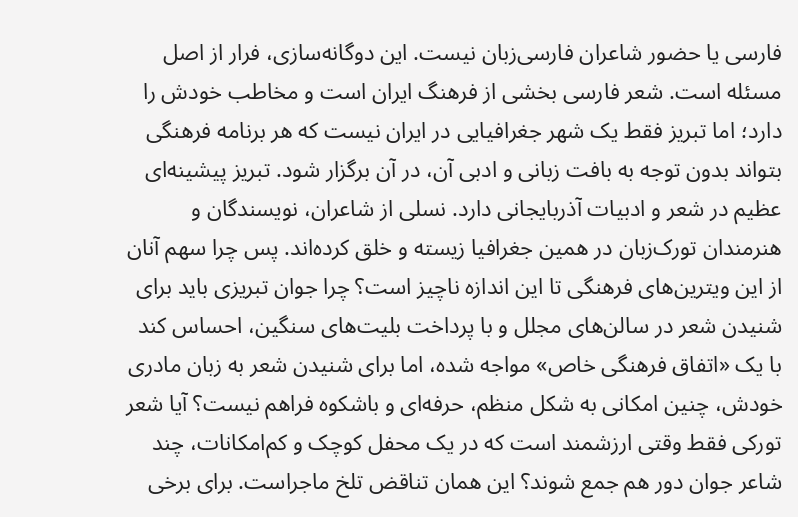فارسی یا حضور شاعران فارسی‌زبان نیست. این دوگانه‌سازی، فرار از اصل مسئله است. شعر فارسی بخشی از فرهنگ ایران است و مخاطب خودش را دارد؛ اما تبریز فقط یک شهر جغرافیایی در ایران نیست که هر برنامه فرهنگی بتواند بدون توجه به بافت زبانی و ادبی آن، در آن برگزار شود. تبریز پیشینه‌ای عظیم در شعر و ادبیات آذربایجانی دارد. نسلی از شاعران، نویسندگان و هنرمندان تورک‌زبان در همین جغرافیا زیسته و خلق کرده‌اند. پس چرا سهم آنان از این ویترین‌های فرهنگی تا این اندازه ناچیز است؟ چرا جوان تبریزی باید برای شنیدن شعر در سالن‌های مجلل و با پرداخت بلیت‌های سنگین، احساس کند با یک «اتفاق فرهنگی خاص» مواجه شده، اما برای شنیدن شعر به زبان مادری خودش، چنین امکانی به شکل منظم، حرفه‌ای و باشکوه فراهم نیست؟ آیا شعر تورکی فقط وقتی ارزشمند است که در یک محفل کوچک و کم‌امکانات، چند شاعر جوان دور هم جمع شوند؟ این همان تناقض تلخ ماجراست. برای برخی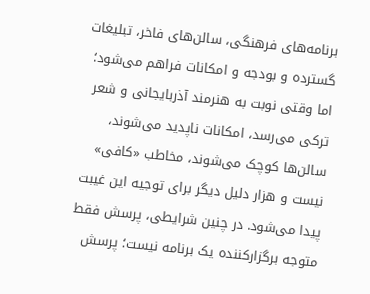برنامه‌های فرهنگی، سالن‌های فاخر، تبلیغات گسترده و بودجه و امکانات فراهم می‌شود؛ اما وقتی نوبت به هنرمند آذربایجانی و شعر ترکی می‌رسد، امکانات ناپدید می‌شوند، سالن‌ها کوچک می‌شوند، مخاطب «کافی» نیست و هزار دلیل دیگر برای توجیه این غیبت پیدا می‌شود. در چنین شرایطی، پرسش فقط متوجه برگزارکننده یک برنامه نیست؛ پرسش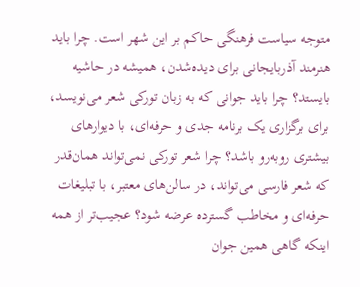متوجه سیاست فرهنگی حاکم بر این شهر است. چرا باید هنرمند آذربایجانی برای دیده‌شدن، همیشه در حاشیه بایستد؟ چرا باید جوانی که به زبان تورکی شعر می‌نویسد، برای برگزاری یک برنامه جدی و حرفه‌ای، با دیوارهای بیشتری روبه‌رو باشد؟ چرا شعر تورکی نمی‌تواند همان‌قدر که شعر فارسی می‌تواند، در سالن‌های معتبر، با تبلیغات حرفه‌ای و مخاطب گسترده عرضه شود؟ عجیب‌تر از همه اینکه گاهی همین جوان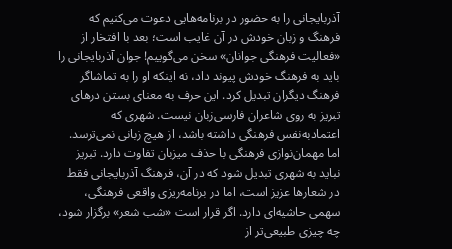آذربایجانی را به حضور در برنامه‌هایی دعوت می‌کنیم که فرهنگ و زبان خودش در آن غایب است؛ بعد با افتخار از «فعالیت فرهنگی جوانان» سخن می‌گوییم! جوان آذربایجانی را باید به فرهنگ خودش پیوند داد، نه اینکه او را به تماشاگر فرهنگ دیگران تبدیل کرد. این حرف به معنای بستن درهای تبریز به روی شاعران فارسی‌زبان نیست. شهری که اعتمادبه‌نفس فرهنگی داشته باشد، از هیچ زبانی نمی‌ترسد. اما مهمان‌نوازی فرهنگی با حذف میزبان تفاوت دارد. تبریز نباید به شهری تبدیل شود که در آن، فرهنگ آذربایجانی فقط در شعارها عزیز است، اما در برنامه‌ریزی واقعی فرهنگی، سهمی حاشیه‌ای دارد. اگر قرار است «شب شعر» برگزار شود، چه چیزی طبیعی‌تر از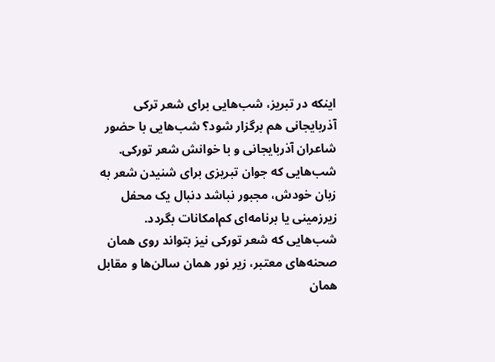اینکه در تبریز، شب‌هایی برای شعر ترکی آذربایجانی هم برگزار شود؟ شب‌هایی با حضور شاعران آذربایجانی و با خوانش شعر تورکی. شب‌هایی که جوان تبریزی برای شنیدن شعر به زبان خودش، مجبور نباشد دنبال یک محفل زیرزمینی یا برنامه‌ای کم‌امکانات بگردد. شب‌هایی که شعر تورکی نیز بتواند روی همان صحنه‌های معتبر، زیر نور همان سالن‌ها و مقابل همان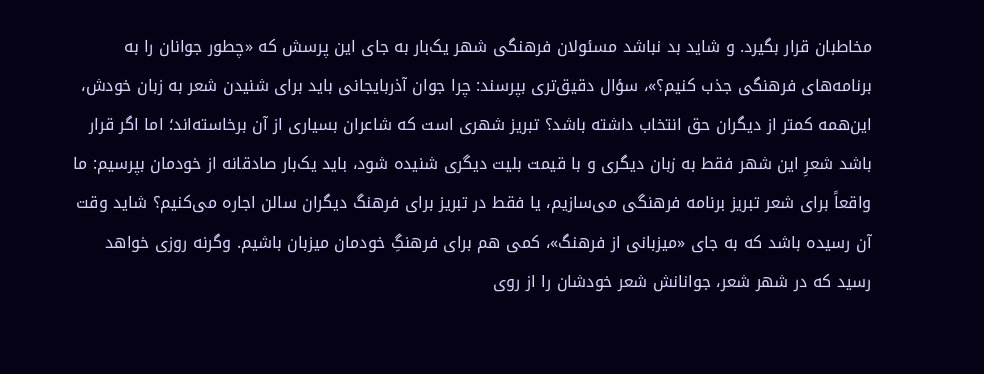مخاطبان قرار بگیرد. و شاید بد نباشد مسئولان فرهنگی شهر یک‌بار به جای این پرسش که «چطور جوانان را به برنامه‌های فرهنگی جذب کنیم؟»، سؤال دقیق‌تری بپرسند: چرا جوان آذربایجانی باید برای شنیدن شعر به زبان خودش، این‌همه کمتر از دیگران حق انتخاب داشته باشد؟ تبریز شهری است که شاعران بسیاری از آن برخاسته‌اند؛ اما اگر قرار باشد شعرِ این شهر فقط به زبان دیگری و با قیمت بلیت دیگری شنیده شود، باید یک‌بار صادقانه از خودمان بپرسیم: ما واقعاً برای شعر تبریز برنامه فرهنگی می‌سازیم، یا فقط در تبریز برای فرهنگ دیگران سالن اجاره می‌کنیم؟ شاید وقت آن رسیده باشد که به جای «میزبانی از فرهنگ»، کمی هم برای فرهنگِ خودمان میزبان باشیم. وگرنه روزی خواهد رسید که در شهر شعر، جوانانش شعر خودشان را از روی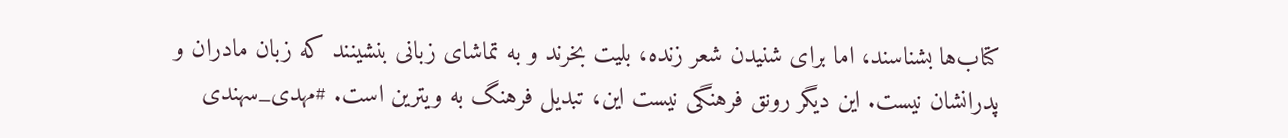کتاب‌ها بشناسند، اما برای شنیدن شعر زنده، بلیت بخرند و به تماشای زبانی بنشینند که زبان مادران و پدرانشان نیست. این دیگر رونق فرهنگی نیست این، تبدیل فرهنگ به ویترین است. #مهدی_سهندی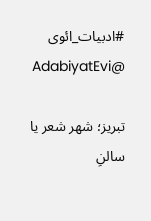#ادبیات_ائوى @AdabiyatEvi

تبریز؛ شهر شعر یا سالنِ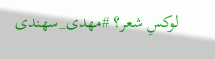لوکسِ شعر؟ #مهدی_سهندی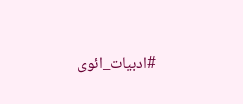#ادبیات_ائوی